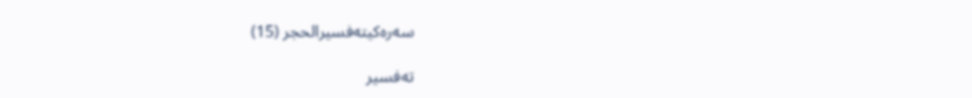سەرەکیتەفسیرالحجر (15)

تەفسیر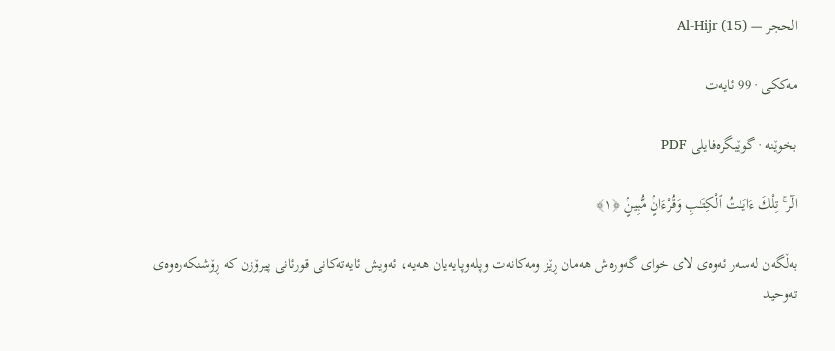الحجر — Al-Hijr (15)

مەککی · 99 ئایەت

بخوێنە · گوێبگرەفایلی PDF

الٓر ۚ تِلْكَ ءَايَـٰتُ ٱلْكِتَـٰبِ وَقُرْءَانٍۢ مُّبِينٍۢ ﴿١﴾

بەڵگەن لەسەر ئەوەی لای خوای گەورەش ھەمان ڕێز ومەکانەت وپلەوپایەیان ھەیە، ئەویش ئایەتەکانی قورئانی پیرۆزن کە ڕۆشنکەرەوەی تەوحید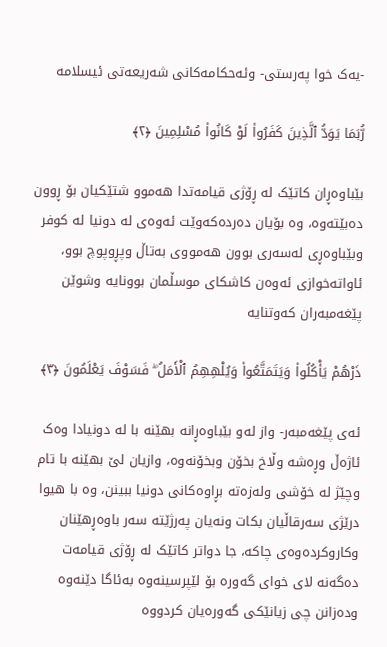-یەک خوا پەرستی- وئەحکامەکانی شەریعەتی ئیسلامە

رُّبَمَا يَوَدُّ ٱلَّذِينَ كَفَرُوا۟ لَوْ كَانُوا۟ مُسْلِمِينَ ﴿٢﴾

بێباوەڕان کاتێک لە ڕۆژی قیامەتدا ھەموو شتێکیان بۆ ڕوون دەبێتەوە، وە بۆیان دەردەکەوێت ئەوەی لە دونیا لە کوفر وبێباوەڕی لەسەری بوون ھەمووی بەتاڵ وپڕوپوچ بوو، ئاواتەخوازی ئەوەن کاشکای موسڵمان بوونایە وشوێن پێغەمبەران کەوتنایە

ذَرْهُمْ يَأْكُلُوا۟ وَيَتَمَتَّعُوا۟ وَيُلْهِهِمُ ٱلْأَمَلُ ۖ فَسَوْفَ يَعْلَمُونَ ﴿٣﴾

ئەی پێغەمبەر- واز لەو بێباوەڕانە بھێنە با لە دونیادا وەک ئاژەڵ وڕەشە وڵاخ بخۆن وبخۆنەوە، وازیان لێ بھێنە با تام وچێژ لە خۆشی ولەزەتە بڕاوەکانی دونیا ببینن، وە با ھیوا درێژی سەرقاڵیان بکات ونەیان پەرژێتە سەر باوەڕھێنان وکاروکردەوەی چاکە، جا دواتر کاتێک لە ڕۆژی قیامەت دەگەنە لای خوای گەورە بۆ لێپرسینەوە بەئاگا دێنەوە ودەزانن چی زیانێکی گەورەیان کردووە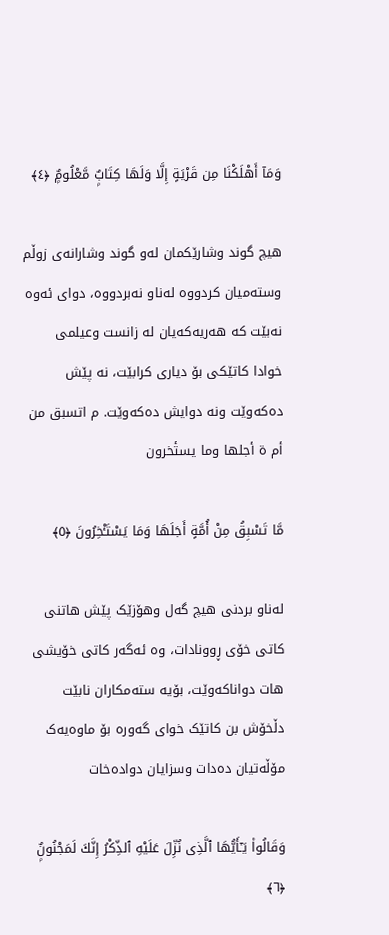وَمَآ أَهْلَكْنَا مِن قَرْيَةٍ إِلَّا وَلَهَا كِتَابٌۭ مَّعْلُومٌۭ ﴿٤﴾

ھیچ گوند وشارێکمان لەو گوند وشارانەی زوڵم وستەمیان کردووە لەناو نەبردووە، دوای ئەوە نەبێت کە ھەریەکەیان لە زانست وعیلمی خوادا کاتێکی بۆ دیاری کرابێت، نە پێش دەکەوێت ونە دوایش دەکەوێت. م اتسبق من أم ة أجلها وما يستٔخرون

مَّا تَسْبِقُ مِنْ أُمَّةٍ أَجَلَهَا وَمَا يَسْتَـْٔخِرُونَ ﴿٥﴾

لەناو بردنی ھیچ گەل وھۆزێک پێش ھاتنی کاتی خۆی ڕوونادات، وە ئەگەر کاتی خۆیشی ھات دواناکەوێت، بۆیە ستەمکاران نابێت دڵخۆش بن کاتێک خوای گەورە بۆ ماوەیەک مۆڵەتیان دەدات وسزایان دوادەخات

وَقَالُوا۟ يَـٰٓأَيُّهَا ٱلَّذِى نُزِّلَ عَلَيْهِ ٱلذِّكْرُ إِنَّكَ لَمَجْنُونٌۭ ﴿٦﴾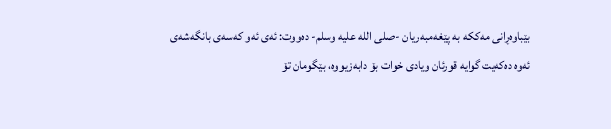بێباوەڕانی مەککە بە پێغەمبەریان -صلى اللە علیە وسلم- دەووت: ئەی ئەو کەسەی بانگەشەی ئەوە دەکەیت گوایە قورئان ویادی خوات بۆ دابەزیووە، بێگومان تۆ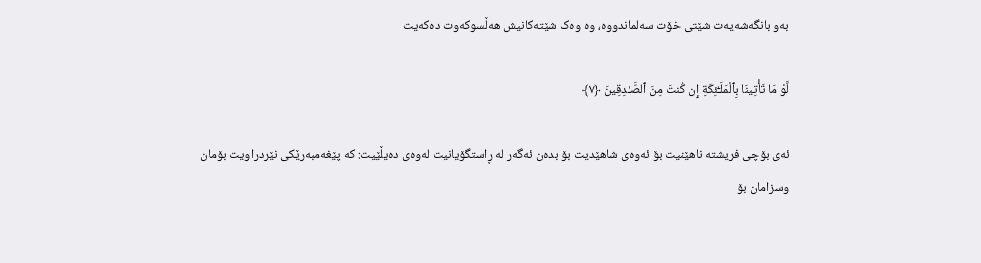بەو بانگەشەیەت شێتی خۆت سەلماندووە، وە وەک شێتەکانیش ھەڵسوکەوت دەکەیت

لَّوْ مَا تَأْتِينَا بِٱلْمَلَـٰٓئِكَةِ إِن كُنتَ مِنَ ٱلصَّـٰدِقِينَ ﴿٧﴾

ئەی بۆچی فریشتە ناهێنیت بۆ ئەوەى شاهێدیت بۆ بدەن ئەگەر لە ڕاستگۆیانیت لەوەى دەیڵێیت: کە پێغەمبەرێکی نێردراویت بۆمان وسزامان بۆ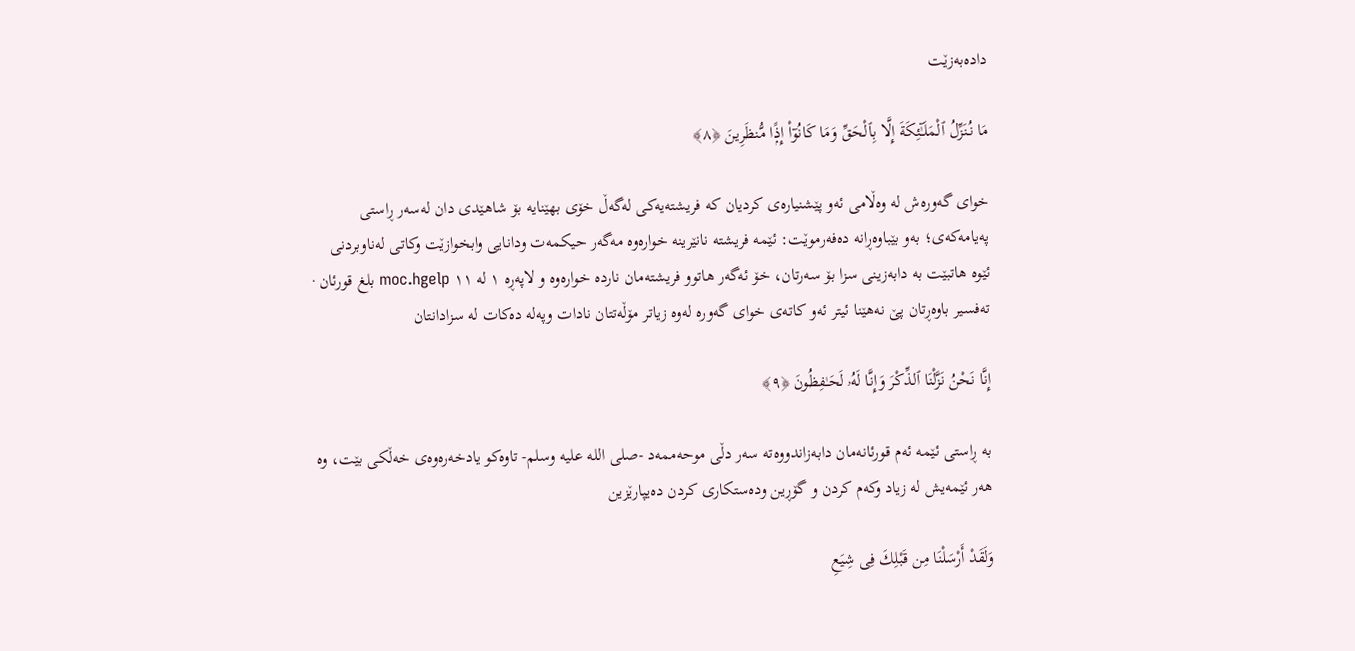دادەبەزێت

مَا نُنَزِّلُ ٱلْمَلَـٰٓئِكَةَ إِلَّا بِٱلْحَقِّ وَمَا كَانُوٓا۟ إِذًۭا مُّنظَرِينَ ﴿٨﴾

خوای گەورەش لە وەڵامی ئەو پێشنیارەی کردیان کە فریشتەیەکی لەگەڵ خۆی بھێنایە بۆ شاھێدی دان لەسەر ڕاستی پەیامەکەی؛ بەو بێباوەڕانە دەفەرموێت: ئێمە فریشتە نانێرینە خوارەوە مەگەر حیکمەت ودانایی وابخوازێت وکاتی لەناوبردنی ئێوە ھاتبێت بە دابەزینی سزا بۆ سەرتان، خۆ ئەگەر ھاتوو فریشتەمان ناردە خوارەوە و لاپەڕە ١ لە ١١ moc.hgelp بلغ قورئان · تەفسیر باوەڕتان پێ نەھێنا ئیتر ئەو کاتەی خوای گەورە لەوە زیاتر مۆڵەتتان نادات وپەلە دەکات لە سزادانتان

إِنَّا نَحْنُ نَزَّلْنَا ٱلذِّكْرَ وَإِنَّا لَهُۥ لَحَـٰفِظُونَ ﴿٩﴾

بە ڕاستی ئێمە ئەم قورئانەمان دابەزاندووەتە سەر دڵی موحەممەد -صلی اللە علیە وسلم- تاوەکو یادخەرەوەی خەڵکی بێت، وە ھەر ئێمەیش لە زیاد وکەم کردن و گۆڕین ودەستکاری کردن دەیپارێزین

وَلَقَدْ أَرْسَلْنَا مِن قَبْلِكَ فِى شِيَعِ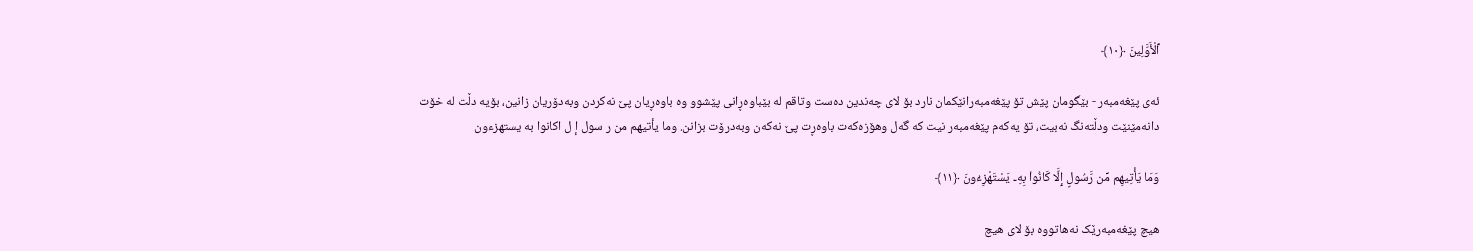ٱلْأَوَّلِينَ ﴿١٠﴾

ئەی پێغەمبەر - بێگومان پێش تۆ پێغەمبەرانێکمان نارد بۆ لای چەندین دەست وتاقم لە بێباوەڕانی پێشوو وە باوەڕیان پێ نەکردن وبەدۆریان زانین، بۆیە دڵت لە خۆت دانەمێنێت ودڵتەنگ نەبیت، تۆ یەکەم پێغەمبەر نیت کە گەل وھۆزەکەت باوەڕت پێ نەکەن وبەدرۆت بزانن. وما يأتيهم من ر سول إ ل اكانوا به يستهزءون

وَمَا يَأْتِيهِم مِّن رَّسُولٍ إِلَّا كَانُوا۟ بِهِۦ يَسْتَهْزِءُونَ ﴿١١﴾

ھیچ پێغەمبەرێک نەھاتووە بۆ لای ھیچ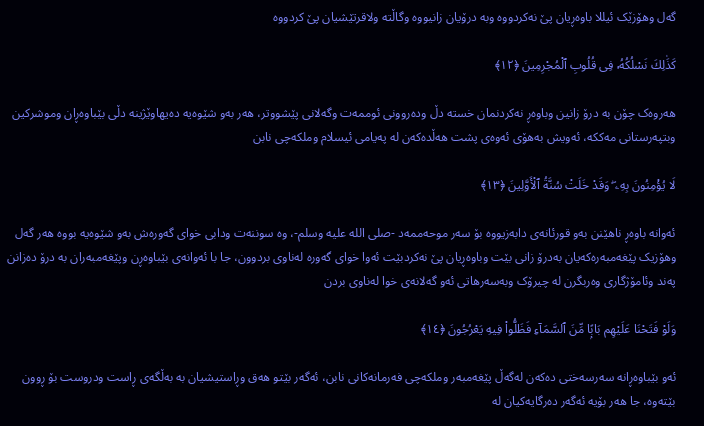گەل وھۆزێک ئیللا باوەڕیان پێ نەکردووە وبە درۆیان زانیووە وگاڵتە ولاقرتێشیان پێ کردووە

كَذَٰلِكَ نَسْلُكُهُۥ فِى قُلُوبِ ٱلْمُجْرِمِينَ ﴿١٢﴾

ھەروەک چۆن بە درۆ زانین وباوەڕ نەکردنمان خستە دڵ ودەروونی ئوممەت وگەلانی پێشووتر، ھەر بەو شێوەیە دەیھاوێژینە دڵی بێباوەڕان وموشرکین وبتپەرستانی مەککە، ئەویش بەهۆی ئەوەی پشت ھەڵدەکەن لە پەیامی ئیسلام وملکەچی نابن

لَا يُؤْمِنُونَ بِهِۦ ۖ وَقَدْ خَلَتْ سُنَّةُ ٱلْأَوَّلِينَ ﴿١٣﴾

ئەوانە باوەڕ ناھێنن بەو قورئانەی دابەزیووە بۆ سەر موحەممەد -صلی اللە علیە وسلم-، وە سوننەت ودابی خوای گەورەش بەو شێوەیە بووە ھەر گەل وھۆزیک پێغەمبەرەکەیان بەدرۆ زانی بێت وباوەڕیان پێ نەکردبێت ئەوا خوای گەورە لەناوی بردوون، جا با ئەوانەی بێباوەڕن وپێغەمبەران بە درۆ دەزانن پەند وئامۆژگاری وەربگرن لە چیرۆک وبەسەرھاتی ئەو گەلانەی خوا لەناوی بردن

وَلَوْ فَتَحْنَا عَلَيْهِم بَابًۭا مِّنَ ٱلسَّمَآءِ فَظَلُّوا۟ فِيهِ يَعْرُجُونَ ﴿١٤﴾

ئەو بێباوەڕانە سەرسەختی دەکەن لەگەڵ پێغەمبەر وملکەچی فەرمانەکانی نابن، ئەگەر بێتو ھەق وڕاستیشیان بە بەڵگەی ڕاست ودروست بۆ ڕوون بێتەوە، جا ھەر بۆیە ئەگەر دەرگایەکیان لە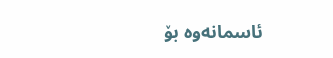ئاسمانەوە بۆ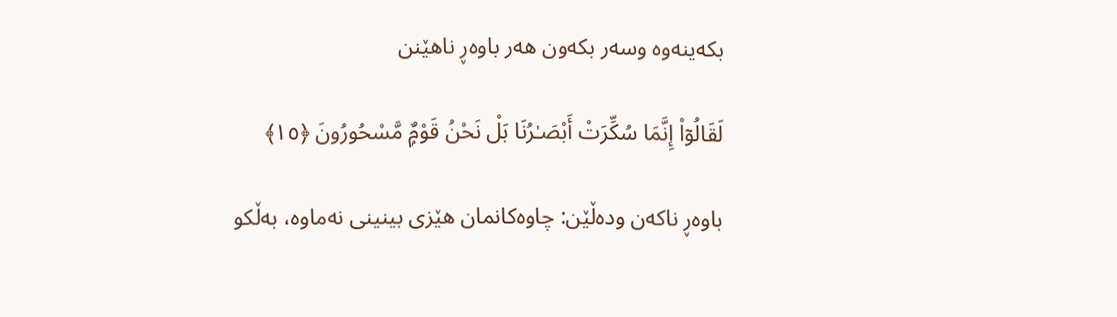بکەینەوە وسەر بکەون ھەر باوەڕ ناھێنن

لَقَالُوٓا۟ إِنَّمَا سُكِّرَتْ أَبْصَـٰرُنَا بَلْ نَحْنُ قَوْمٌۭ مَّسْحُورُونَ ﴿١٥﴾

باوەڕ ناکەن ودەڵێن: چاوەکانمان ھێزی بینینی نەماوە، بەڵکو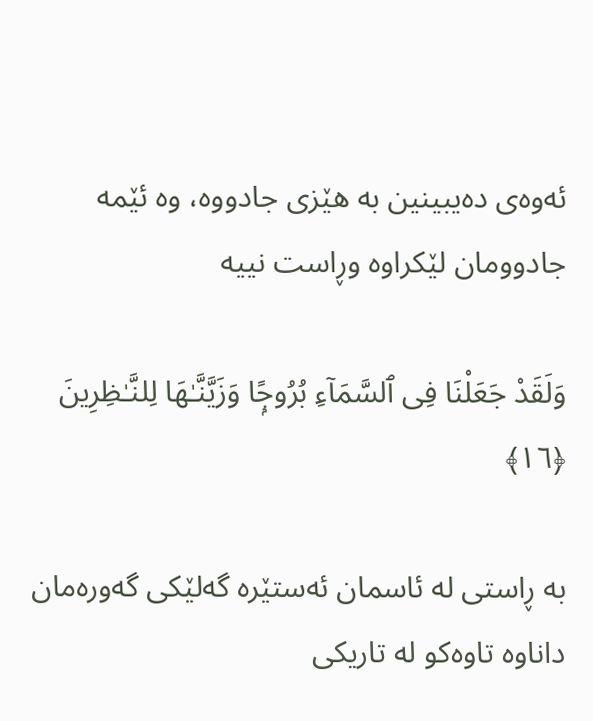ئەوەی دەیبینین بە ھێزی جادووە، وە ئێمە جادوومان لێکراوە وڕاست نییە

وَلَقَدْ جَعَلْنَا فِى ٱلسَّمَآءِ بُرُوجًۭا وَزَيَّنَّـٰهَا لِلنَّـٰظِرِينَ ﴿١٦﴾

بە ڕاستی لە ئاسمان ئەستێرە گەلێکی گەورەمان داناوە تاوەکو لە تاریکی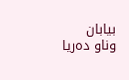بیابان وناو دەریا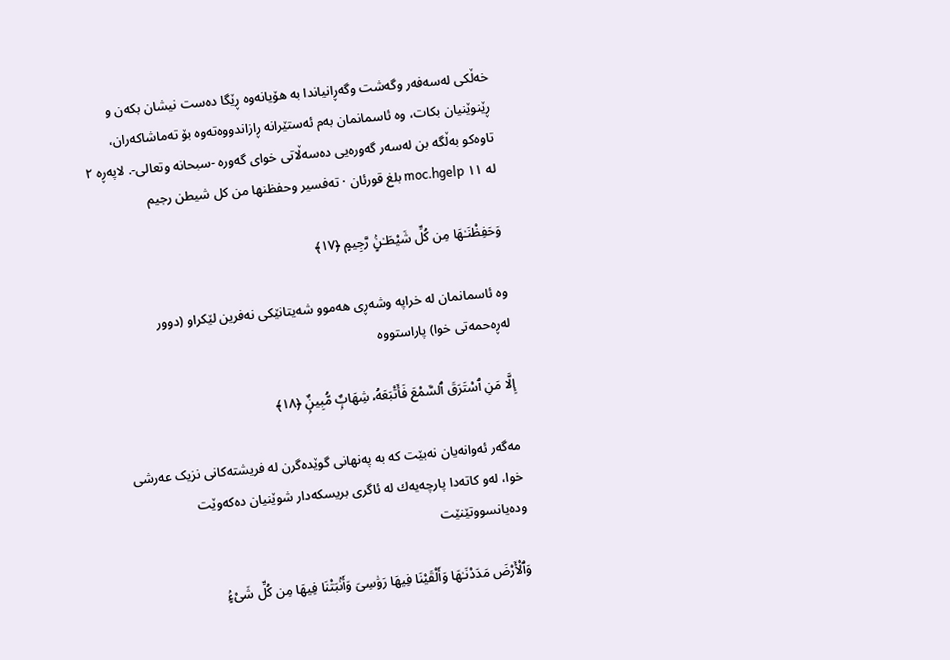خەڵکی لەسەفەر وگەشت وگەڕانیاندا بە ھۆیانەوە ڕێگا دەست نیشان بکەن و ڕێنوێنیان بکات، وە ئاسمانمان بەم ئەستێرانە ڕازاندووەتەوە بۆ تەماشاکەران، تاوەکو بەڵگە بن لەسەر گەورەیی دەسەڵاتی خوای گەورە -سبحانە وتعالی-. لاپەڕە ٢ لە ١١ moc.hgelp بلغ قورئان · تەفسیر وحفظنها من كل شيطن رجيم

وَحَفِظْنَـٰهَا مِن كُلِّ شَيْطَـٰنٍۢ رَّجِيمٍ ﴿١٧﴾

وە ئاسمانمان لە خراپە وشەڕی ھەموو شەیتانێکی نەفرین لێکراو (دوور لەڕەحمەتی خوا) پاراستووە

إِلَّا مَنِ ٱسْتَرَقَ ٱلسَّمْعَ فَأَتْبَعَهُۥ شِهَابٌۭ مُّبِينٌۭ ﴿١٨﴾

مەگەر ئەوانەیان نەبێت کە بە پەنھانی گوێدەگرن لە فریشتەکانی نزیک عەرشی خوا، لەو کاتەدا پارچەیەك لە ئاگری بریسکەدار شوێنیان دەکەوێت ودەیانسووتێنێت

وَٱلْأَرْضَ مَدَدْنَـٰهَا وَأَلْقَيْنَا فِيهَا رَوَٰسِىَ وَأَنۢبَتْنَا فِيهَا مِن كُلِّ شَىْءٍۢ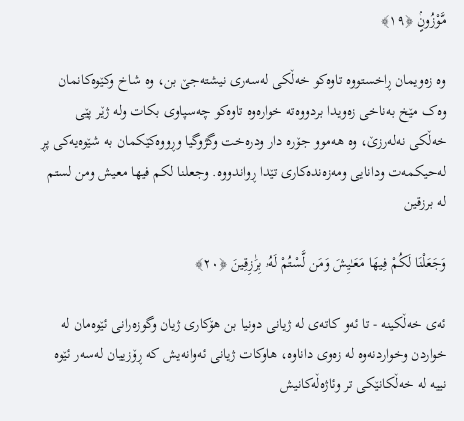مَّوْزُونٍۢ ﴿١٩﴾

وە زەویمان ڕاخستووە تاوەکو خەڵکی لەسەری نیشتەجێ بن، وە شاخ وکێوەکانمان وەک مێخ بەناخی زەویدا بردووەتە خوارەوە تاوەکو چەسپاوی بکات ولە ژێر پێی خەڵکی نەلەرزێ، وە ھەموو جۆرە دار ودرەخت وگژوگیا وڕووەکێکمان بە شێوەیەکی پڕ لەحیکمەت ودانایی ومەزەندەکاری تێدا ڕواندووە. وجعلنا لكم فيها معيش ومن لستم له برزقين

وَجَعَلْنَا لَكُمْ فِيهَا مَعَـٰيِشَ وَمَن لَّسْتُمْ لَهُۥ بِرَٰزِقِينَ ﴿٢٠﴾

ئەی خەڵکینە - تا ئەو کاتەی لە ژیانی دونیا بن ھۆکاری ژیان وگوزەرانی ئێوەمان لە خواردن وخواردنەوە لە زەوی داناوە، ھاوکات ژیانی ئەوانەیش کە ڕۆزییان لەسەر ئێوە نییە لە خەڵکانێکی تر وئاژەڵەکانیش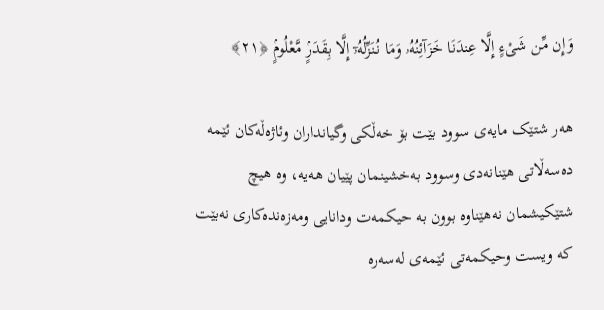وَإِن مِّن شَىْءٍ إِلَّا عِندَنَا خَزَآئِنُهُۥ وَمَا نُنَزِّلُهُۥٓ إِلَّا بِقَدَرٍۢ مَّعْلُومٍۢ ﴿٢١﴾

ھەر شتێک مایەی سوود بێت بۆ خەڵکی وگیانداران وئاژەڵەکان ئێمە دەسەڵاتی ھێنانەدی وسوود بەخشینمان پێیان ھەیە، وە ھیچ شتێکیشمان نەھێناوە بوون بە حیکمەت ودانایی ومەزەندەکاری نەبێت کە ویست وحیکمەتی ئێمەی لەسەرە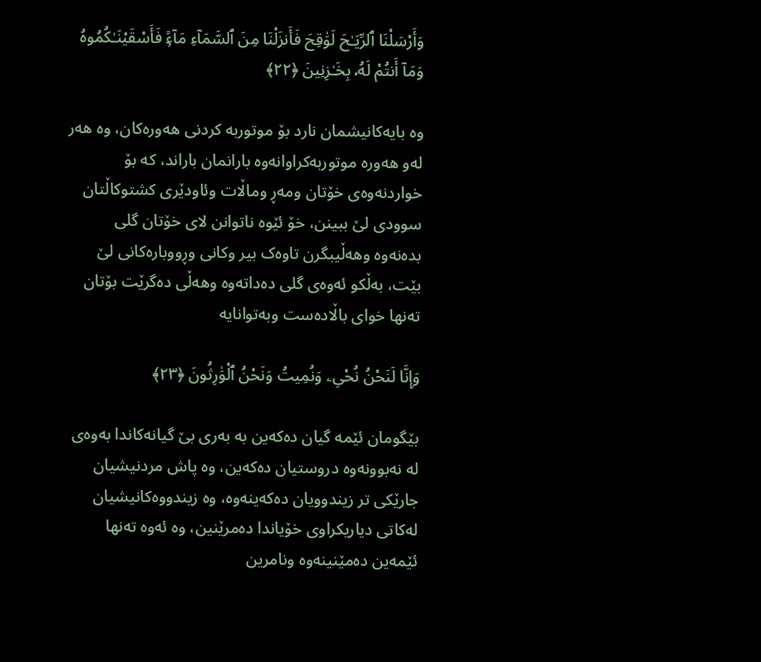وَأَرْسَلْنَا ٱلرِّيَـٰحَ لَوَٰقِحَ فَأَنزَلْنَا مِنَ ٱلسَّمَآءِ مَآءًۭ فَأَسْقَيْنَـٰكُمُوهُ وَمَآ أَنتُمْ لَهُۥ بِخَـٰزِنِينَ ﴿٢٢﴾

وە بايەکانیشمان نارد بۆ موتوربە کردنی ھەورەکان، وە ھەر لەو ھەورە موتوربەکراوانەوە بارانمان باراند، کە بۆ خواردنەوەی خۆتان ومەڕ وماڵات وئاودێری کشتوکاڵتان سوودی لێ ببینن، خۆ ئێوە ناتوانن لای خۆتان گلی بدەنەوە وھەڵیبگرن تاوەک بیر وکانی وڕووبارەکانی لێ بێت، بەڵکو ئەوەی گلی دەداتەوە وھەڵی دەگرێت بۆتان تەنھا خوای باڵادەست وبەتوانایە

وَإِنَّا لَنَحْنُ نُحْىِۦ وَنُمِيتُ وَنَحْنُ ٱلْوَٰرِثُونَ ﴿٢٣﴾

بێگومان ئێمە گیان دەکەین بە بەری بێ گیانەکاندا بەوەی لە نەبوونەوە دروستیان دەکەین، وە پاش مردنیشیان جارێکی تر زیندوویان دەکەینەوە، وە زیندووەکانیشیان لەکاتی دیاریکراوی خۆیاندا دەمرێنین، وە ئەوە تەنھا ئێمەین دەمێنینەوە ونامرین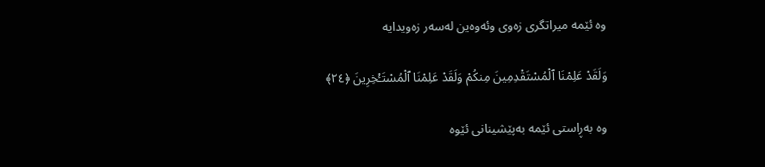وە ئێمە میراتگری زەوی وئەوەین لەسەر زەویدایە

وَلَقَدْ عَلِمْنَا ٱلْمُسْتَقْدِمِينَ مِنكُمْ وَلَقَدْ عَلِمْنَا ٱلْمُسْتَـْٔخِرِينَ ﴿٢٤﴾

وە بەڕاستی ئێمە بەپێشینانی ئێوە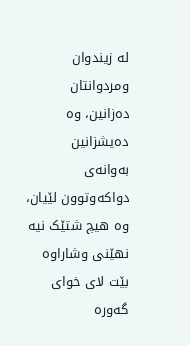لە زیندوان ومردوانتان دەزانین، وە دەیشزانین بەوانەی دواکەوتوون لێیان، وە ھیچ شتێک نیە نھێنی وشاراوە بێت لای خوای گەورە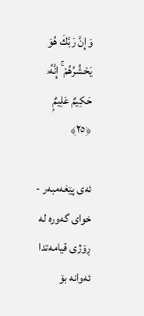وَإِنَّ رَبَّكَ هُوَ يَحْشُرُهُمْ ۚ إِنَّهُۥ حَكِيمٌ عَلِيمٌۭ ﴿٢٥﴾

ئەی پێغەمبەر - خوای گەورە لە ڕۆژی قیامەتدا ئەوانە بۆ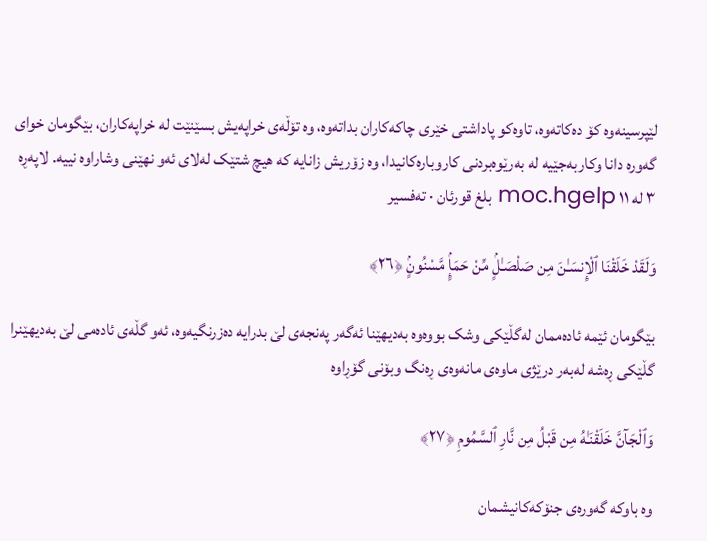لێپرسینەوە کۆ دەکاتەوە، تاوەکو پاداشتی خێری چاکەکاران بداتەوە، وە تۆڵەی خراپەیش بسێنێت لە خراپەکاران، بێگومان خوای گەورە دانا وکاربەجێیە لە بەرێوەبردنی کاروبارەکانیدا، وە زۆریش زانایە کە ھیچ شتێک لەلای ئەو نھێنی وشاراوە نییە. لاپەڕە ٣ لە ١١ moc.hgelp بلغ قورئان · تەفسیر

وَلَقَدْ خَلَقْنَا ٱلْإِنسَـٰنَ مِن صَلْصَـٰلٍۢ مِّنْ حَمَإٍۢ مَّسْنُونٍۢ ﴿٢٦﴾

بێگومان ئێمە ئادەممان لەگڵێکی وشک بووەوە بەدیھێنا ئەگەر پەنجەی لێ بدرایە دەزرنگیەوە، ئەو گڵەی ئادەمی لێ بەدیھێنرا گڵێکی ڕەشە لەبەر درێژی ماوەی مانەوەی ڕەنگ وبۆنی گۆڕاوە

وَٱلْجَآنَّ خَلَقْنَـٰهُ مِن قَبْلُ مِن نَّارِ ٱلسَّمُومِ ﴿٢٧﴾

وە باوکە گەورەی جنۆکەکانیشمان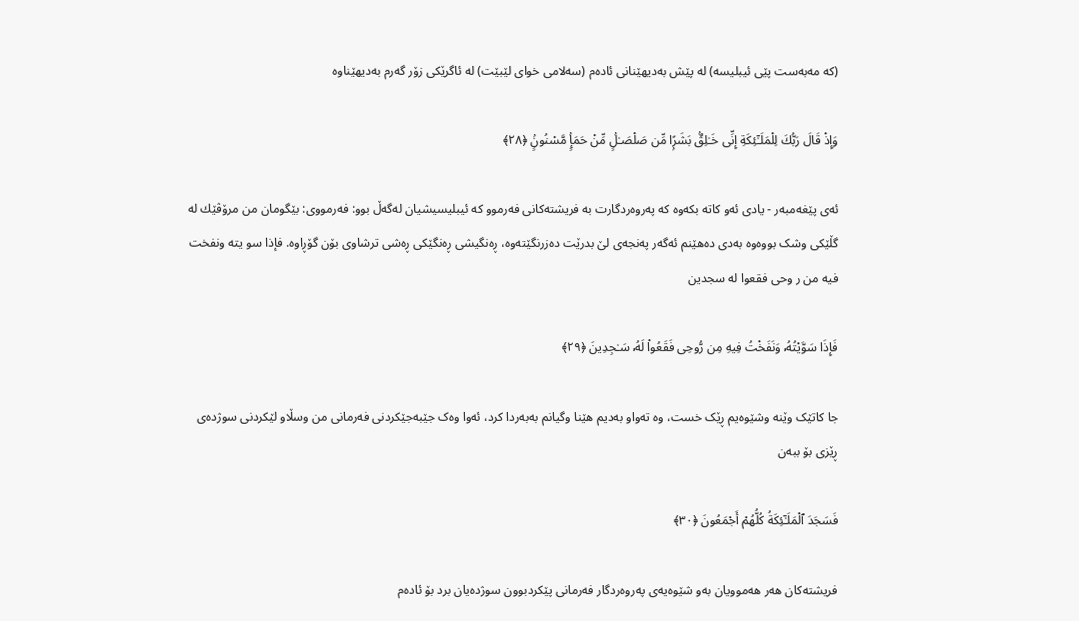(کە مەبەست پێی ئیبلیسە) لە پێش بەدیھێنانی ئادەم (سەلامی خوای لێبێت) لە ئاگرێکی زۆر گەرم بەدیھێناوە

وَإِذْ قَالَ رَبُّكَ لِلْمَلَـٰٓئِكَةِ إِنِّى خَـٰلِقٌۢ بَشَرًۭا مِّن صَلْصَـٰلٍۢ مِّنْ حَمَإٍۢ مَّسْنُونٍۢ ﴿٢٨﴾

ئەی پێغەمبەر - یادی ئەو کاتە بکەوە کە پەروەردگارت بە فریشتەکانی فەرموو کە ئیبلیسیشیان لەگەڵ بوو: فەرمووی: بێگومان من مرۆڤێك لە گڵێکی وشک بووەوە بەدی دەھێنم ئەگەر پەنجەی لێ بدرێت دەزرنگێتەوە، ڕەنگیشی ڕەنگێکی ڕەشی ترشاوی بۆن گۆڕاوە. فإذا سو يته ونفخت فيه من ر وحى فقعوا له سجدين

فَإِذَا سَوَّيْتُهُۥ وَنَفَخْتُ فِيهِ مِن رُّوحِى فَقَعُوا۟ لَهُۥ سَـٰجِدِينَ ﴿٢٩﴾

جا کاتێک وێنە وشێوەیم ڕێک خست، وە تەواو بەدیم ھێنا وگیانم بەبەردا کرد، ئەوا وەک جێبەجێکردنی فەرمانی من وسڵاو لێکردنی سوژدەی ڕێزی بۆ ببەن

فَسَجَدَ ٱلْمَلَـٰٓئِكَةُ كُلُّهُمْ أَجْمَعُونَ ﴿٣٠﴾

فریشتەکان ھەر ھەموویان بەو شێوەیەی پەروەردگار فەرمانی پێکردبوون سوژدەیان برد بۆ ئادەم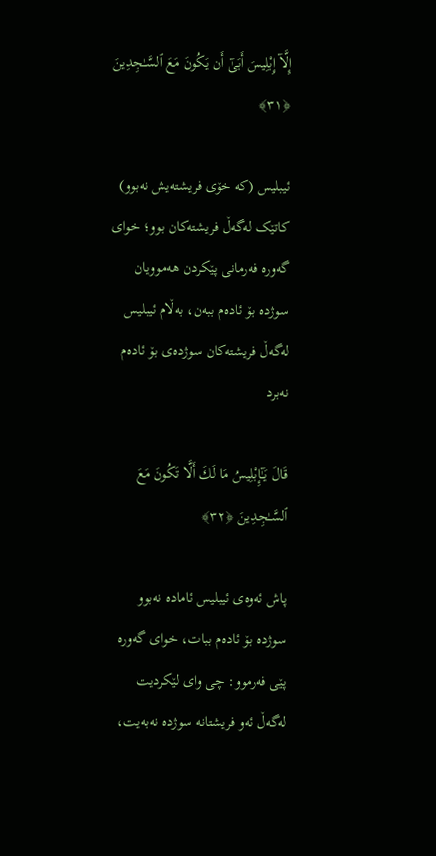إِلَّآ إِبْلِيسَ أَبَىٰٓ أَن يَكُونَ مَعَ ٱلسَّـٰجِدِينَ ﴿٣١﴾

ئیبلیس (کە خۆی فریشتەیش نەبوو) کاتێک لەگەڵ فریشتەکان بوو؛ خوای گەورە فەرمانی پێکردن هەموویان سوژدە بۆ ئادەم ببەن، بەڵام ئیبلیس لەگەڵ فریشتەکان سوژدەی بۆ ئادەم نەبرد

قَالَ يَـٰٓإِبْلِيسُ مَا لَكَ أَلَّا تَكُونَ مَعَ ٱلسَّـٰجِدِينَ ﴿٣٢﴾

پاش ئەوەی ئیبلیس ئامادە نەبوو سوژدە بۆ ئادەم ببات، خوای گەورە پێی فەرموو: چی وای لێکردیت لەگەڵ ئەو فریشتانە سوژدە نەبەیت،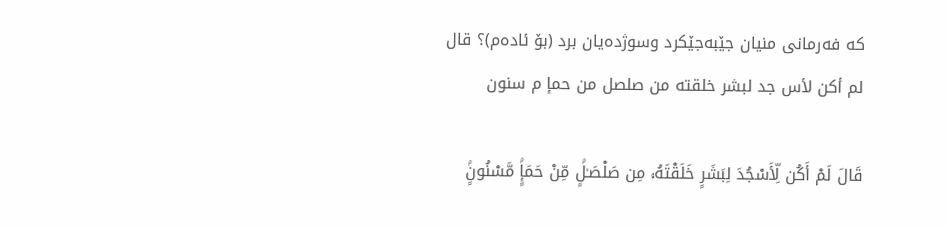کە فەرمانی منیان جێبەجێکرد وسوژدەیان برد (بۆ ئادەم)؟ قال لم أكن لأس جد لبشر خلقته من صلصل من حمإ م سنون

قَالَ لَمْ أَكُن لِّأَسْجُدَ لِبَشَرٍ خَلَقْتَهُۥ مِن صَلْصَـٰلٍۢ مِّنْ حَمَإٍۢ مَّسْنُونٍۢ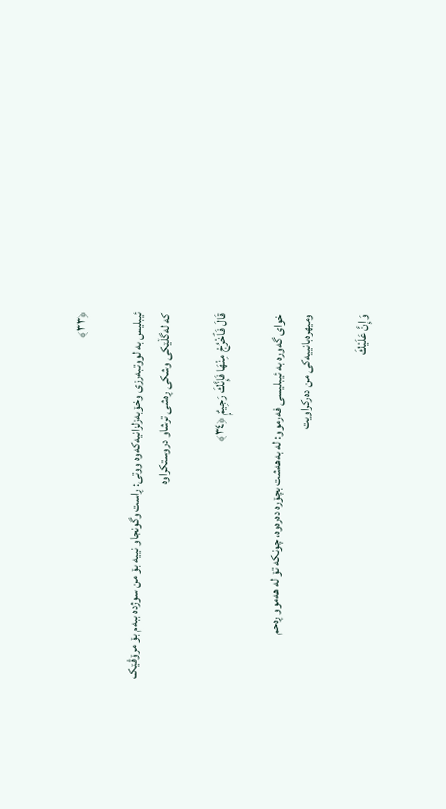﴿٣٣﴾

ئیبلیس بە لووتبەرزی وخۆبەزلزانیەکەوە ووتی: ڕاست وگونجاو نییە بۆ من سوژدە ببەم بۆ مرۆڤێک کە لەگڵێکی وشکی ڕەشی ترشاو دروستکراوە

قَالَ فَٱخْرُجْ مِنْهَا فَإِنَّكَ رَجِيمٌۭ ﴿٣٤﴾

خوای گەورە بە ئیبلیسی فەرموو: لە بەھەشت بچۆرە دەرەوە، چونکە تۆ لە ھەموو ڕەحم ومیھرەبانییەکی من دەرکراویت

وَإِنَّ عَلَيْكَ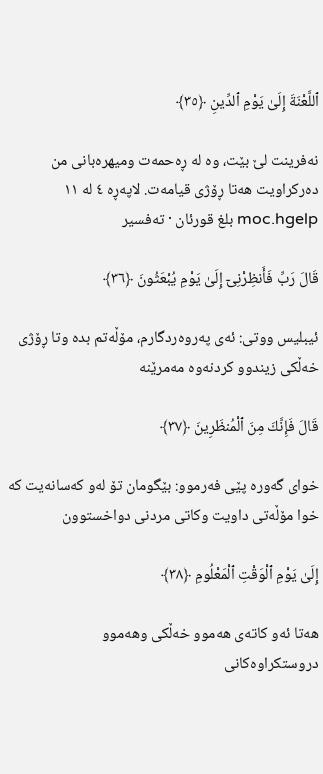ٱللَّعْنَةَ إِلَىٰ يَوْمِ ٱلدِّينِ ﴿٣٥﴾

نەفرینت لێ بێت، وە لە ڕەحمەت ومیھرەبانی من دەرکراویت هەتا ڕۆژی قیامەت. لاپەڕە ٤ لە ١١ moc.hgelp بلغ قورئان · تەفسیر

قَالَ رَبِّ فَأَنظِرْنِىٓ إِلَىٰ يَوْمِ يُبْعَثُونَ ﴿٣٦﴾

ئیبلیس ووتی: ئەی پەروەردگارم، مۆڵەتم بدە وتا ڕۆژی خەڵکی زیندوو کردنەوە مەمرێنە

قَالَ فَإِنَّكَ مِنَ ٱلْمُنظَرِينَ ﴿٣٧﴾

خوای گەورە پێی فەرموو: بێگومان تۆ لەو کەسانەیت کە خوا مۆڵەتی داویت وکاتی مردنی دواخستوون

إِلَىٰ يَوْمِ ٱلْوَقْتِ ٱلْمَعْلُومِ ﴿٣٨﴾

هەتا ئەو کاتەی ھەموو خەڵکی وھەموو دروستکراوەکانی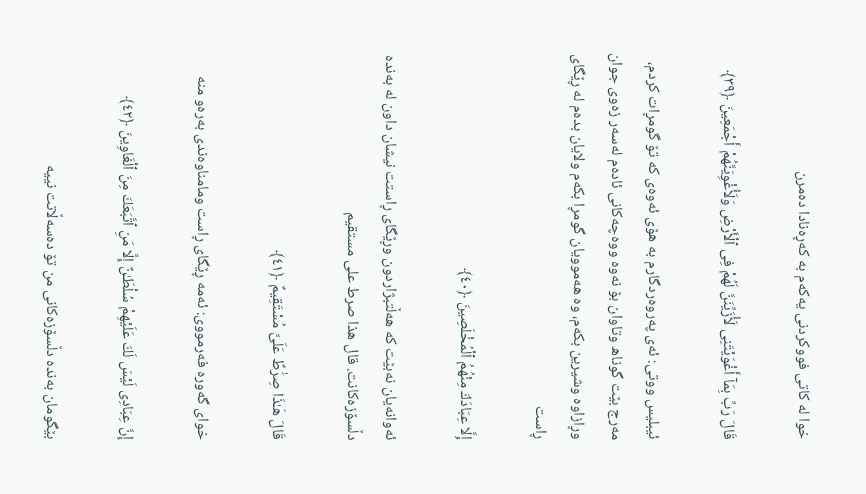خوا لە كاتی فووکردنی یەکەم بە کەڕەنادا دەمرن

قَالَ رَبِّ بِمَآ أَغْوَيْتَنِى لَأُزَيِّنَنَّ لَهُمْ فِى ٱلْأَرْضِ وَلَأُغْوِيَنَّهُمْ أَجْمَعِينَ ﴿٣٩﴾

ئیبلیس ووتی: ئەی پەروەردگارم بە ھۆی ئەوەی کە تۆ گومڕات کردم، مەرج بێت گوناھ وتاوان بۆ نەوە ووەچەکانی ئادەم لەسەر زەوی جوان وڕازاوە وشیرین بکەم، وە ھەموویان گومڕا بکەم ولایان بدەم لە ڕێگای ڕاست

إِلَّا عِبَادَكَ مِنْهُمُ ٱلْمُخْلَصِينَ ﴿٤٠﴾

ئەوانەیان نەبێت کە ھەڵتبژاردون وڕێگای ڕاستت نیشان داون لە بەندە دڵسۆزەکانت. قال هذا صرط على مستقيم

قَالَ هَـٰذَا صِرَٰطٌ عَلَىَّ مُسْتَقِيمٌ ﴿٤١﴾

خوای گەورە فەرمووی: ئەمە ڕێگای ڕاست ومامناوەندی بەرەو منە

إِنَّ عِبَادِى لَيْسَ لَكَ عَلَيْهِمْ سُلْطَـٰنٌ إِلَّا مَنِ ٱتَّبَعَكَ مِنَ ٱلْغَاوِينَ ﴿٤٢﴾

بێگومان بەندە دڵسۆزەکانی من تۆ دەسەڵاتت نییە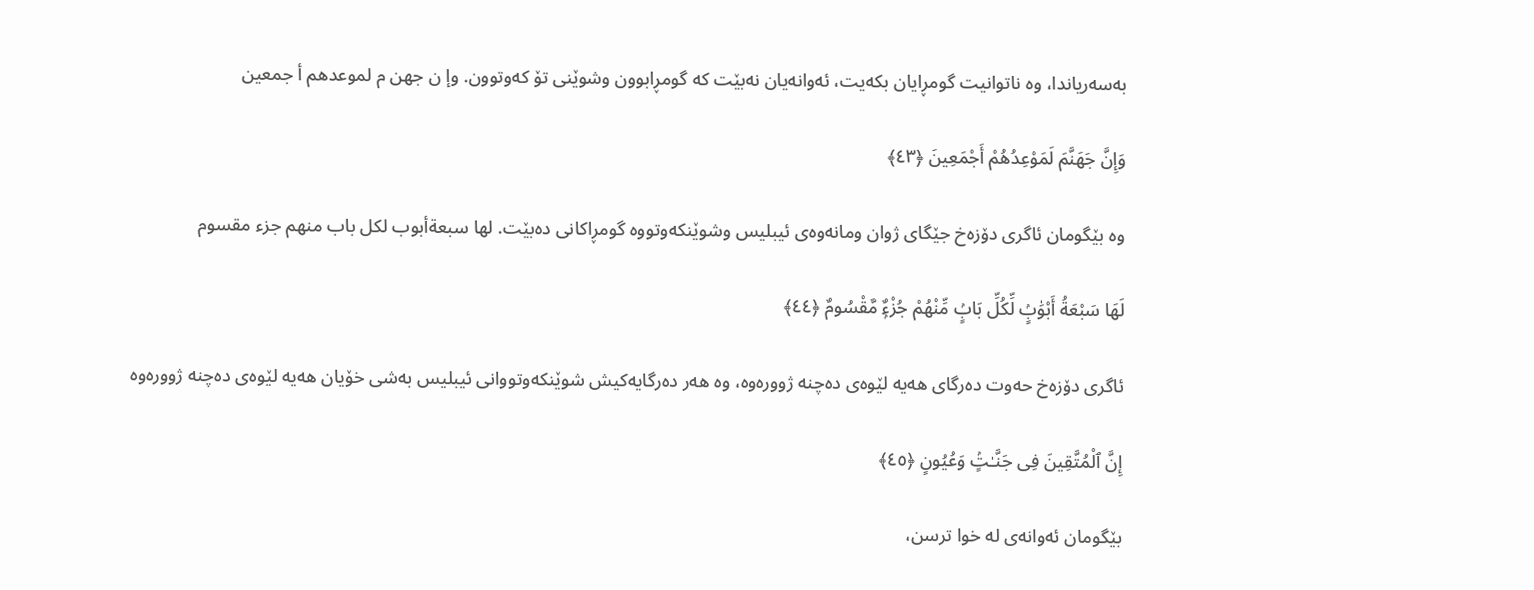بەسەریاندا، وە ناتوانیت گومڕایان بکەیت، ئەوانەیان نەبێت کە گومڕابوون وشوێنی تۆ کەوتوون. وإ ن جهن م لموعدهم أ جمعين

وَإِنَّ جَهَنَّمَ لَمَوْعِدُهُمْ أَجْمَعِينَ ﴿٤٣﴾

وە بێگومان ئاگری دۆزەخ جێگای ژوان ومانەوەی ئیبلیس وشوێنکەوتووە گومڕاکانی دەبێت. لها سبعةأبوب لكل باب منهم جزء مقسوم

لَهَا سَبْعَةُ أَبْوَٰبٍۢ لِّكُلِّ بَابٍۢ مِّنْهُمْ جُزْءٌۭ مَّقْسُومٌ ﴿٤٤﴾

ئاگری دۆزەخ حەوت دەرگای ھەیە لێوەی دەچنە ژوورەوە، وە ھەر دەرگایەکیش شوێنکەوتووانی ئیبلیس بەشی خۆیان ھەیە لێوەی دەچنە ژوورەوە

إِنَّ ٱلْمُتَّقِينَ فِى جَنَّـٰتٍۢ وَعُيُونٍ ﴿٤٥﴾

بێگومان ئەوانەی لە خوا ترسن،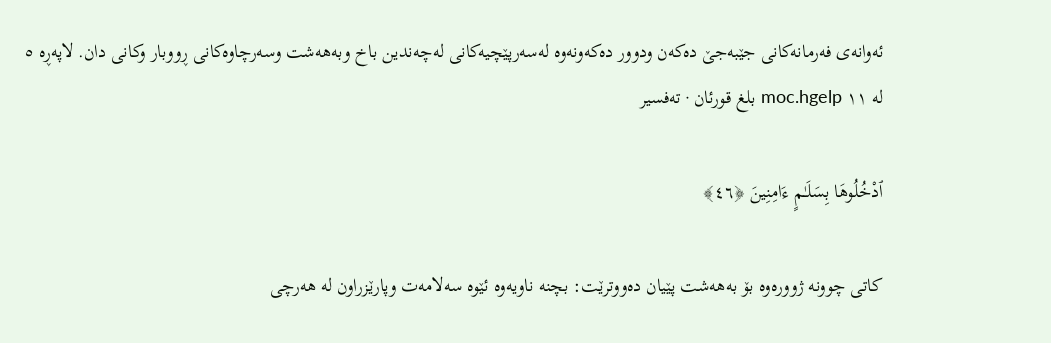ئەوانەی فەرمانەکانی جێبەجێ دەکەن ودوور دەکەونەوە لەسەرپێچیەکانی لەچەندین باخ وبەھەشت وسەرچاوەکانی ڕووبار وکانی دان. لاپەڕە ٥ لە ١١ moc.hgelp بلغ قورئان · تەفسیر

ٱدْخُلُوهَا بِسَلَـٰمٍ ءَامِنِينَ ﴿٤٦﴾

کاتی چوونە ژوورەوە بۆ بەھەشت پێیان دەووترێت: بچنە ناویەوە ئێوە سەلامەت وپارێزراون لە ھەرچی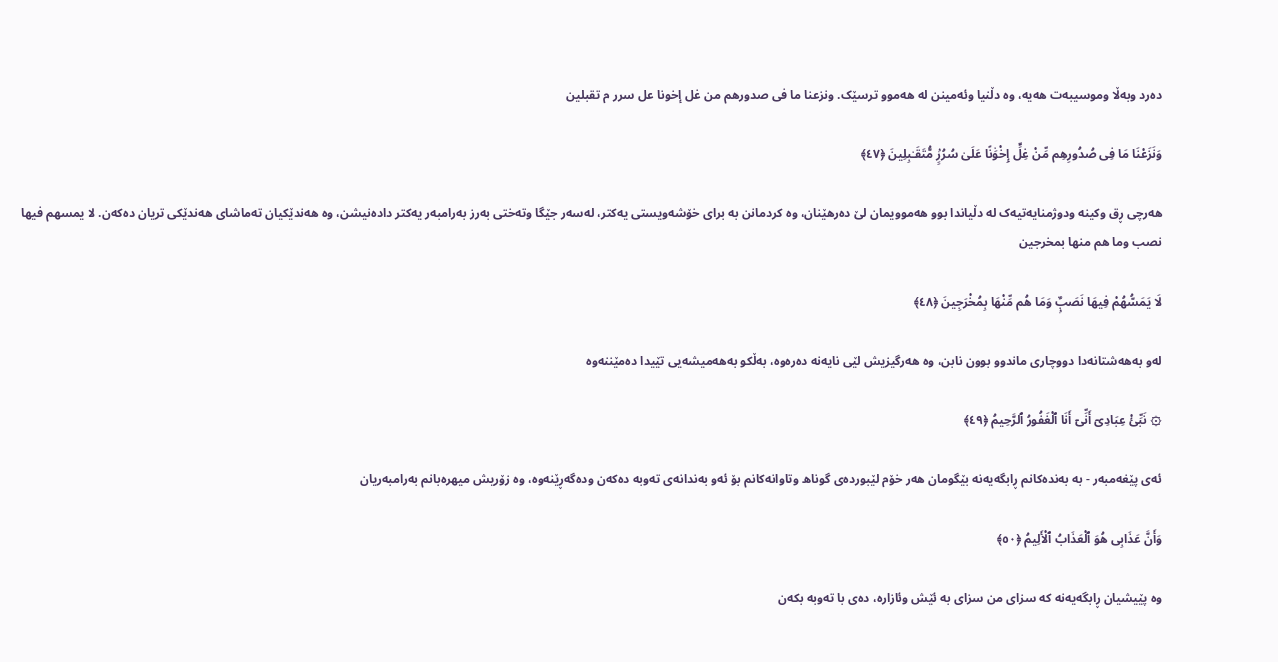دەرد وبەڵا وموسیبەت ھەیە، وە دڵنیا وئەمینن لە ھەموو ترسێک. ونزعنا ما فى صدورهم من غل إخونا عل سرر م تقبلين

وَنَزَعْنَا مَا فِى صُدُورِهِم مِّنْ غِلٍّ إِخْوَٰنًا عَلَىٰ سُرُرٍۢ مُّتَقَـٰبِلِينَ ﴿٤٧﴾

ھەرچی ڕق وکینە ودوژمنایەتیەک لە دڵیاندا بوو ھەموویمان لێ دەرھێنان، وە کردمانن بە برای خۆشەویستی یەکتر، لەسەر جێگا وتەختی بەرز بەرامبەر یەکتر دادەنیشن، وە ھەندێکیان تەماشای ھەندێکی تریان دەکەن. لا يمسهم فيها نصب وما هم منها بمخرجين

لَا يَمَسُّهُمْ فِيهَا نَصَبٌۭ وَمَا هُم مِّنْهَا بِمُخْرَجِينَ ﴿٤٨﴾

لەو بەھەشتانەدا دووچاری ماندوو بوون نابن، وە ھەرگیزیش لێی نایەنە دەرەوە، بەڵکو بەھەمیشەیی تێیدا دەمێننەوە

۞ نَبِّئْ عِبَادِىٓ أَنِّىٓ أَنَا ٱلْغَفُورُ ٱلرَّحِيمُ ﴿٤٩﴾

ئەی پێغەمبەر - بە بەندەکانم ڕابگەیەنە بێگومان ھەر خۆم لێبوردەی گوناھ وتاوانەکانم بۆ ئەو بەندانەی تەوبە دەکەن ودەگەڕێنەوە، وە زۆریش میھرەبانم بەرامبەریان

وَأَنَّ عَذَابِى هُوَ ٱلْعَذَابُ ٱلْأَلِيمُ ﴿٥٠﴾

وە پێیشیان ڕابگەیەنە کە سزای من سزای بە ئێش وئازارە، دەی با تەوبە بکەن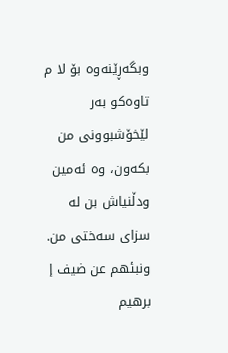وبگەڕێنەوە بۆ لا م تاوەکو بەر لێخۆشبوونی من بکەون، وە ئەمین ودڵنیاش بن لە سزای سەختی من. ونبئهم عن ضيف إ برهيم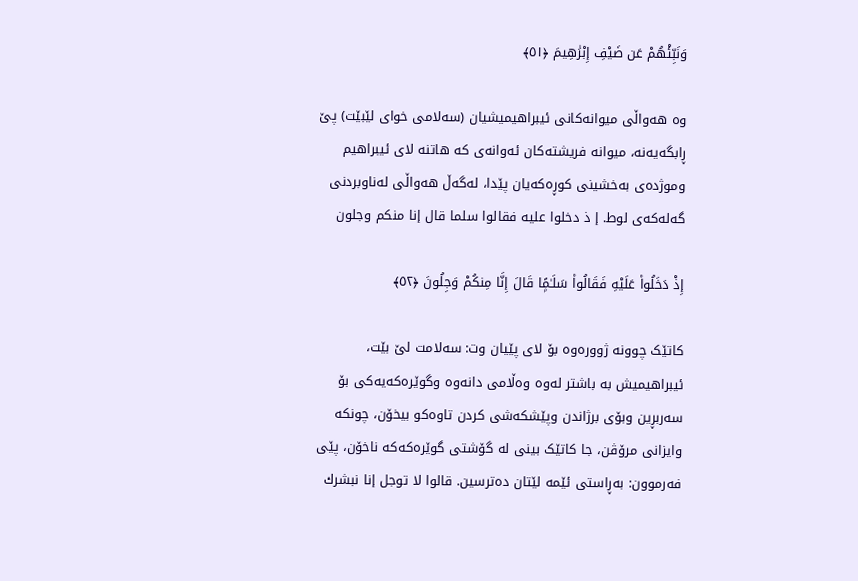وَنَبِّئْهُمْ عَن ضَيْفِ إِبْرَٰهِيمَ ﴿٥١﴾

وە ھەواڵی میوانەکانی ئیبراھیمیشیان (سەلامی خوای لێبێت) پێ ڕابگەیەنە، میوانە فریشتەکان ئەوانەی کە ھاتنە لای ئیبراھیم وموژدەی بەخشینی کوڕەکەیان پێدا، لەگەڵ ھەواڵی لەناوبردنی گەلەکەی لوط. إ ذ دخلوا عليه فقالوا سلما قال إنا منكم وجلون

إِذْ دَخَلُوا۟ عَلَيْهِ فَقَالُوا۟ سَلَـٰمًۭا قَالَ إِنَّا مِنكُمْ وَجِلُونَ ﴿٥٢﴾

کاتێک چوونە ژوورەوە بۆ لای پێیان وت: سەلامت لێ بێت، ئیبراھیمیش بە باشتر لەوە وەڵامی دانەوە وگوێرەکەیەکی بۆ سەربڕین وبۆی برژاندن وپێشکەشی کردن تاوەکو بیخۆن، چونکە وایزانی مرۆڤن، جا کاتێک بینی لە گۆشتی گوێرەکەکە ناخۆن، پێی فەرموون: بەڕاستی ئێمە لێتان دەترسین. قالوا لا توجل إنا نبشرك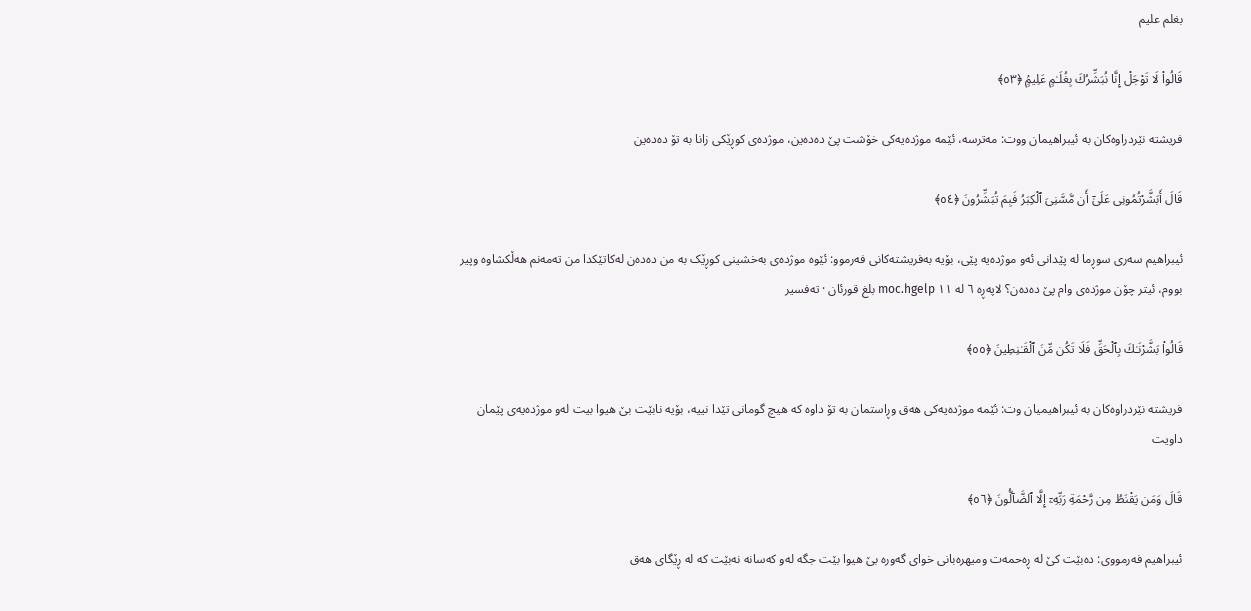بغلم عليم

قَالُوا۟ لَا تَوْجَلْ إِنَّا نُبَشِّرُكَ بِغُلَـٰمٍ عَلِيمٍۢ ﴿٥٣﴾

فریشتە نێردراوەکان بە ئیبراھیمان ووت: مەترسە، ئێمە موژدەیەکی خۆشت پێ دەدەین، موژدەی کوڕێکی زانا بە تۆ دەدەین

قَالَ أَبَشَّرْتُمُونِى عَلَىٰٓ أَن مَّسَّنِىَ ٱلْكِبَرُ فَبِمَ تُبَشِّرُونَ ﴿٥٤﴾

ئیبراھیم سەری سوڕما لە پێدانی ئەو موژدەیە پێی، بۆیە بەفریشتەکانی فەرموو: ئێوە موژدەی بەخشینی کوڕێک بە من دەدەن لەکاتێکدا من تەمەنم ھەڵکشاوە وپیر بووم، ئیتر چۆن موژدەی وام پێ دەدەن؟ لاپەڕە ٦ لە ١١ moc.hgelp بلغ قورئان · تەفسیر

قَالُوا۟ بَشَّرْنَـٰكَ بِٱلْحَقِّ فَلَا تَكُن مِّنَ ٱلْقَـٰنِطِينَ ﴿٥٥﴾

فریشتە نێردراوەکان بە ئیبراھیمیان وت: ئێمە موژدەیەکی ھەق وڕاستمان بە تۆ داوە کە ھیچ گومانی تێدا نییە، بۆیە نابێت بێ ھیوا بیت لەو موژدەیەی پێمان داویت

قَالَ وَمَن يَقْنَطُ مِن رَّحْمَةِ رَبِّهِۦٓ إِلَّا ٱلضَّآلُّونَ ﴿٥٦﴾

ئیبراھیم فەرمووی: دەبێت کێ لە ڕەحمەت ومیھرەبانی خوای گەورە بێ ھیوا بێت جگە لەو کەسانە نەبێت کە لە ڕێگای ھەق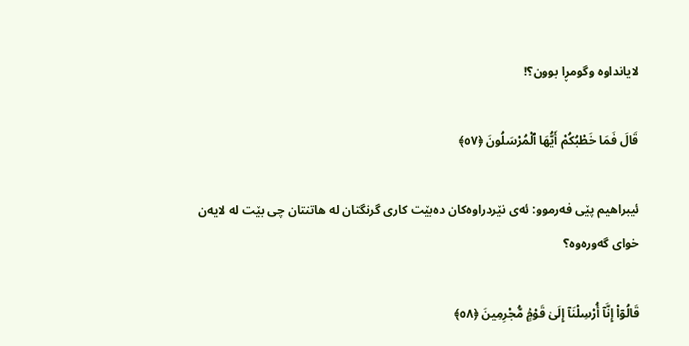لایانداوە وگومڕا بوون؟!

قَالَ فَمَا خَطْبُكُمْ أَيُّهَا ٱلْمُرْسَلُونَ ﴿٥٧﴾

ئیبراھیم پێی فەرموو: ئەی نێردراوەکان دەبێت کاری گرنگتان لە ھاتنتان چی بێت لە لایەن خوای گەورەوە؟

قَالُوٓا۟ إِنَّآ أُرْسِلْنَآ إِلَىٰ قَوْمٍۢ مُّجْرِمِينَ ﴿٥٨﴾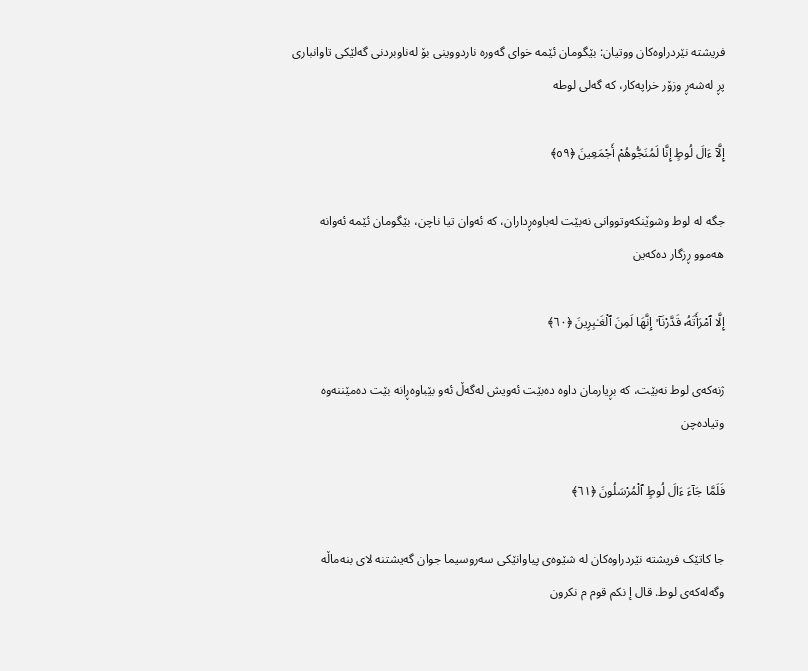فریشتە نێردراوەکان ووتیان: بێگومان ئێمە خوای گەورە ناردووینی بۆ لەناوبردنی گەلێکی تاوانباری پڕ لەشەڕ وزۆر خراپەکار، کە گەلی لوطە

إِلَّآ ءَالَ لُوطٍ إِنَّا لَمُنَجُّوهُمْ أَجْمَعِينَ ﴿٥٩﴾

جگە لە لوط وشوێنکەوتووانی نەبێت لەباوەڕداران، کە ئەوان تیا ناچن، بێگومان ئێمە ئەوانە ھەموو ڕزگار دەکەین

إِلَّا ٱمْرَأَتَهُۥ قَدَّرْنَآ ۙ إِنَّهَا لَمِنَ ٱلْغَـٰبِرِينَ ﴿٦٠﴾

ژنەکەی لوط نەبێت، کە بڕیارمان داوە دەبێت ئەویش لەگەڵ ئەو بێباوەڕانە بێت دەمێننەوە وتیادەچن

فَلَمَّا جَآءَ ءَالَ لُوطٍ ٱلْمُرْسَلُونَ ﴿٦١﴾

جا کاتێک فریشتە نێردراوەکان لە شێوەی پیاوانێکی سەروسیما جوان گەیشتنە لای بنەماڵە وگەلەکەی لوط. قال إ نكم قوم م نكرون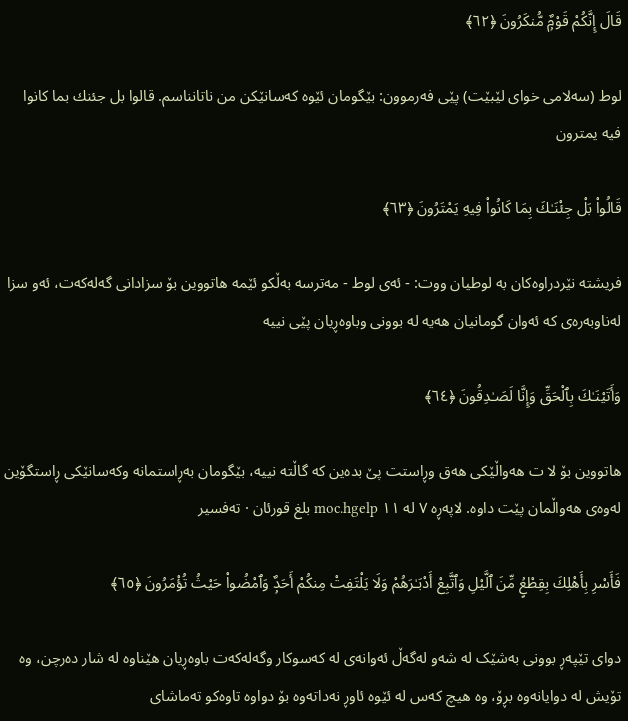قَالَ إِنَّكُمْ قَوْمٌۭ مُّنكَرُونَ ﴿٦٢﴾

لوط (سەلامی خوای لێبێت) پێی فەرموون: بێگومان ئێوە کەسانێکن من ناتانناسم. قالوا بل جئنك بما كانوا فيه يمترون

قَالُوا۟ بَلْ جِئْنَـٰكَ بِمَا كَانُوا۟ فِيهِ يَمْتَرُونَ ﴿٦٣﴾

فریشتە نێردراوەکان بە لوطیان ووت: - ئەی لوط - مەترسە بەڵکو ئێمە ھاتووین بۆ سزادانی گەلەکەت، ئەو سزا لەناوبەرەى کە ئەوان گومانیان ھەیە لە بوونی وباوەڕیان پێی نییە

وَأَتَيْنَـٰكَ بِٱلْحَقِّ وَإِنَّا لَصَـٰدِقُونَ ﴿٦٤﴾

ھاتووین بۆ لا ت ھەواڵێکی ھەق وڕاستت پێ بدەین کە گاڵتە نییە، بێگومان بەڕاستمانە وکەسانێکی ڕاستگۆین لەوەی ھەواڵمان پێت داوە. لاپەڕە ٧ لە ١١ moc.hgelp بلغ قورئان · تەفسیر

فَأَسْرِ بِأَهْلِكَ بِقِطْعٍۢ مِّنَ ٱلَّيْلِ وَٱتَّبِعْ أَدْبَـٰرَهُمْ وَلَا يَلْتَفِتْ مِنكُمْ أَحَدٌۭ وَٱمْضُوا۟ حَيْثُ تُؤْمَرُونَ ﴿٦٥﴾

دوای تێپەڕ بوونی بەشێک لە شەو لەگەڵ ئەوانەی لە کەسوکار وگەلەکەت باوەڕیان ھێناوە لە شار دەرچن، وە تۆیش لە دوایانەوە بڕۆ، وە ھیچ کەس لە ئێوە ئاوڕ نەداتەوە بۆ دواوە تاوەکو تەماشای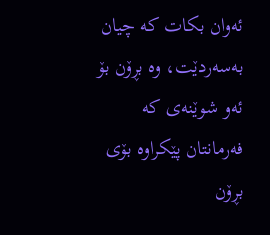ئەوان بکات کە چیان بەسەردێت، وە بڕۆن بۆ ئەو شوێنەی کە فەرمانتان پێکراوە بۆی بڕۆن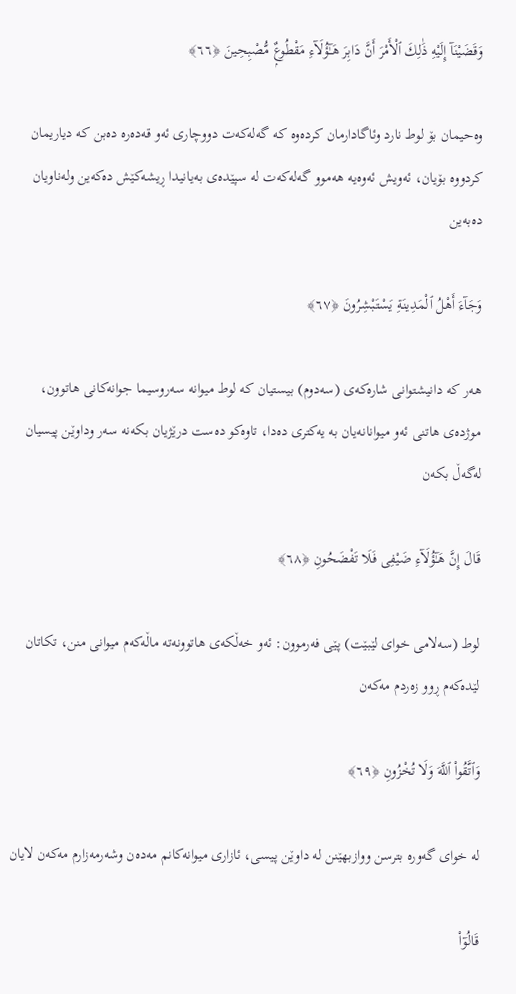وَقَضَيْنَآ إِلَيْهِ ذَٰلِكَ ٱلْأَمْرَ أَنَّ دَابِرَ هَـٰٓؤُلَآءِ مَقْطُوعٌۭ مُّصْبِحِينَ ﴿٦٦﴾

وەحیمان بۆ لوط نارد وئاگادارمان کردەوە کە گەلەکەت دووچاری ئەو قەدەرە دەبن کە دیاریمان کردووە بۆیان، ئەویش ئەوەیە ھەموو گەلەکەت لە سپێدەی بەیانیدا ڕیشەکێش دەکەین ولەناویان دەبەین

وَجَآءَ أَهْلُ ٱلْمَدِينَةِ يَسْتَبْشِرُونَ ﴿٦٧﴾

ھەر کە دانیشتوانی شارەکەی (سەدوم) بیستیان کە لوط میوانە سەروسیما جوانەکانی ھاتوون، موژدەی ھاتنی ئەو میوانانەیان بە یەکتری دەدا، تاوەکو دەست درێژیان بکەنە سەر وداوێن پیسیان لەگەڵ بکەن

قَالَ إِنَّ هَـٰٓؤُلَآءِ ضَيْفِى فَلَا تَفْضَحُونِ ﴿٦٨﴾

لوط (سەلامی خوای لێبێت) پێی فەرموون: ئەو خەڵکەی ھاتوونەتە ماڵەکەم میوانی منن، تکاتان لێدەکەم ڕوو زەردم مەکەن

وَٱتَّقُوا۟ ٱللَّهَ وَلَا تُخْزُونِ ﴿٦٩﴾

لە خوای گەورە بترسن ووازبھێنن لە داوێن پیسی، ئازاری میوانەکانم مەدەن وشەرمەزارم مەکەن لایان

قَالُوٓا۟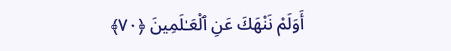أَوَلَمْ نَنْهَكَ عَنِ ٱلْعَـٰلَمِينَ ﴿٧٠﴾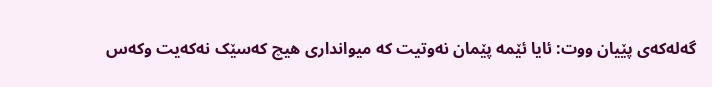گەلەکەی پێیان ووت: ئایا ئێمە پێمان نەوتیت کە میوانداری ھیچ کەسێک نەکەیت وکەس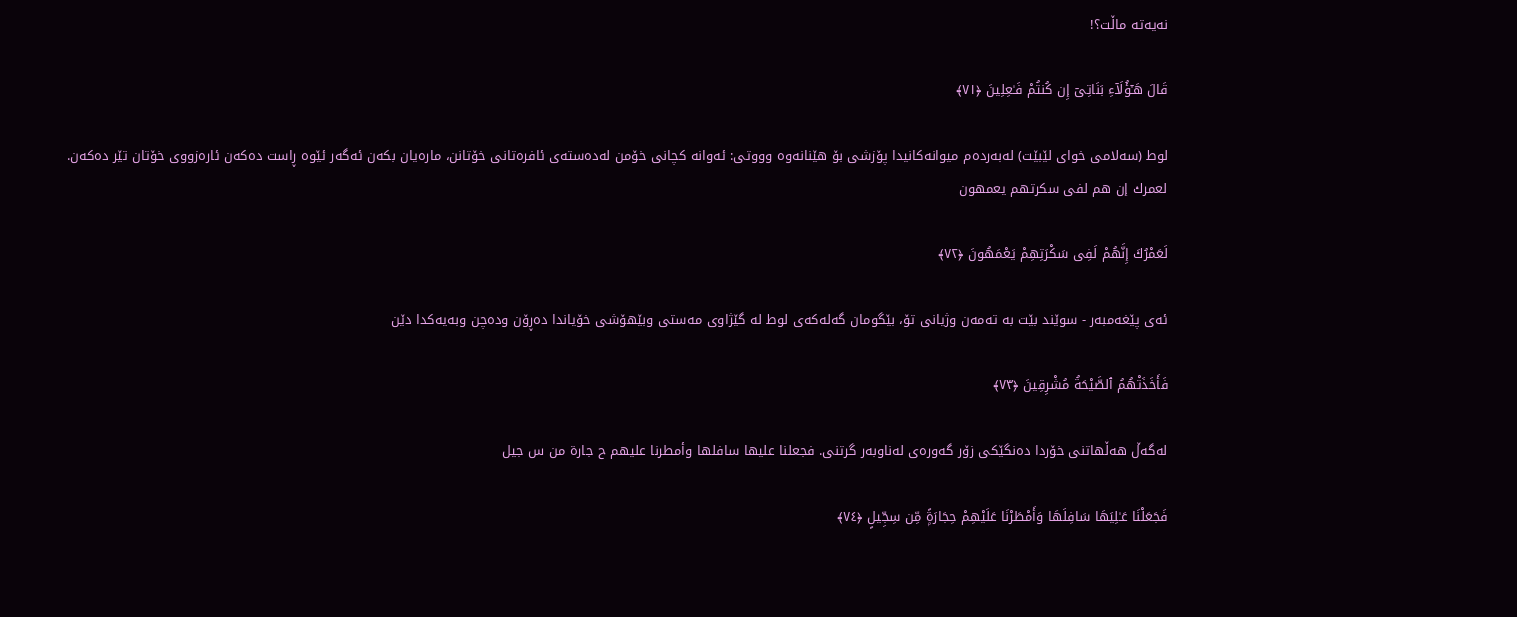نەیەتە ماڵت؟!

قَالَ هَـٰٓؤُلَآءِ بَنَاتِىٓ إِن كُنتُمْ فَـٰعِلِينَ ﴿٧١﴾

لوط (سەلامی خوای لێبێت) لەبەردەم میوانەکانیدا پۆزشی بۆ ھێنانەوە وووتی: ئەوانە کچانی خۆمن لەدەستەی ئافرەتانی خۆتانن، مارەیان بکەن ئەگەر ئێوە ڕاست دەکەن ئارەزووی خۆتان تێر دەکەن. لعمرك إن هم لفى سكرتهم يعمهون

لَعَمْرُكَ إِنَّهُمْ لَفِى سَكْرَتِهِمْ يَعْمَهُونَ ﴿٧٢﴾

ئەی پێغەمبەر - سوێند بێت بە تەمەن وژیانی تۆ، بێگومان گەلەکەی لوط لە گێژاوی مەستی وبێھۆشی خۆیاندا دەڕۆن ودەچن وبەیەکدا دێن

فَأَخَذَتْهُمُ ٱلصَّيْحَةُ مُشْرِقِينَ ﴿٧٣﴾

لەگەڵ ھەڵھاتنی خۆردا دەنگێکی زۆر گەورەی لەناوبەر گرتنی. فجعلنا عليها سافلها وأمطرنا عليهم ح جارة من س جيل

فَجَعَلْنَا عَـٰلِيَهَا سَافِلَهَا وَأَمْطَرْنَا عَلَيْهِمْ حِجَارَةًۭ مِّن سِجِّيلٍ ﴿٧٤﴾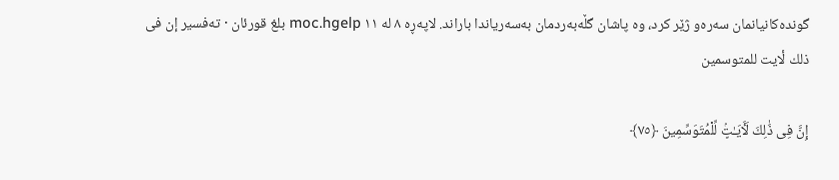گوندەکانیانمان سەرەو ژێر کرد، وە پاشان گڵەبەردمان بەسەریاندا باراند. لاپەڕە ٨ لە ١١ moc.hgelp بلغ قورئان · تەفسیر إن فى ذلك لٔايت للمتوسمين

إِنَّ فِى ذَٰلِكَ لَـَٔايَـٰتٍۢ لِّلْمُتَوَسِّمِينَ ﴿٧٥﴾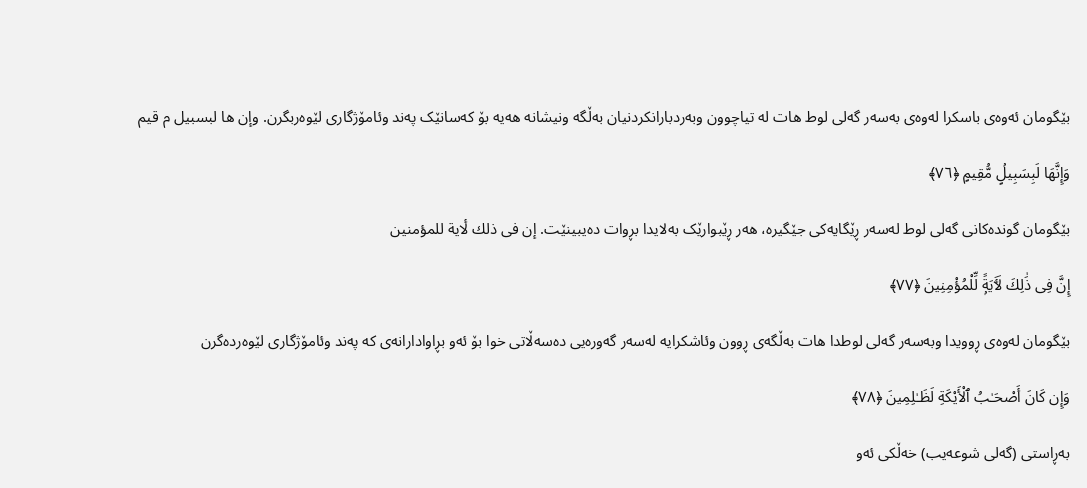بێگومان ئەوەی باسکرا لەوەی بەسەر گەلی لوط ھات لە تیاچوون وبەردبارانکردنیان بەڵگە ونیشانە ھەیە بۆ کەسانێک پەند وئامۆژگاری لێوەربگرن. وإن ها لبسبيل م قيم

وَإِنَّهَا لَبِسَبِيلٍۢ مُّقِيمٍ ﴿٧٦﴾

بێگومان گوندەکانی گەلی لوط لەسەر ڕێگایەکی جێگیرە، ھەر ڕێبوارێک بەلایدا بڕوات دەیبینێت. إن فى ذلك لٔاية للمؤمنين

إِنَّ فِى ذَٰلِكَ لَـَٔايَةًۭ لِّلْمُؤْمِنِينَ ﴿٧٧﴾

بێگومان لەوەی ڕوویدا وبەسەر گەلی لوطدا ھات بەڵگەی ڕوون وئاشکرایە لەسەر گەورەیی دەسەڵاتی خوا بۆ ئەو بڕاوادارانەی کە پەند وئامۆژگاری لێوەردەگرن

وَإِن كَانَ أَصْحَـٰبُ ٱلْأَيْكَةِ لَظَـٰلِمِينَ ﴿٧٨﴾

بەڕاستی (گەلی شوعەیب) خەڵکی ئەو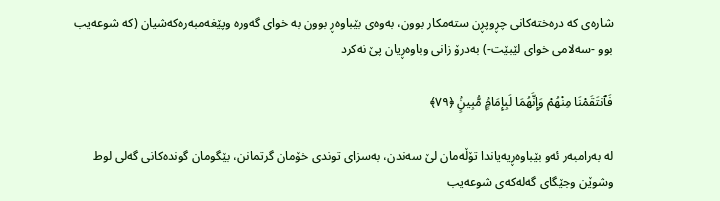شارەی کە درەختەکانی چڕوپڕن ستەمکار بوون، بەوەی بێباوەڕ بوون بە خوای گەورە وپێغەمبەرەکەشیان (كە شوعەیب بوو -سەلامی خوای لێبێت-) بەدرۆ زانی وباوەڕیان پێ نەکرد

فَٱنتَقَمْنَا مِنْهُمْ وَإِنَّهُمَا لَبِإِمَامٍۢ مُّبِينٍۢ ﴿٧٩﴾

لە بەرامبەر ئەو بێباوەڕیەیاندا تۆڵەمان لێ سەندن، بەسزای توندی خۆمان گرتمانن، بێگومان گوندەکانی گەلی لوط وشوێن وجێگای گەلەکەی شوعەیب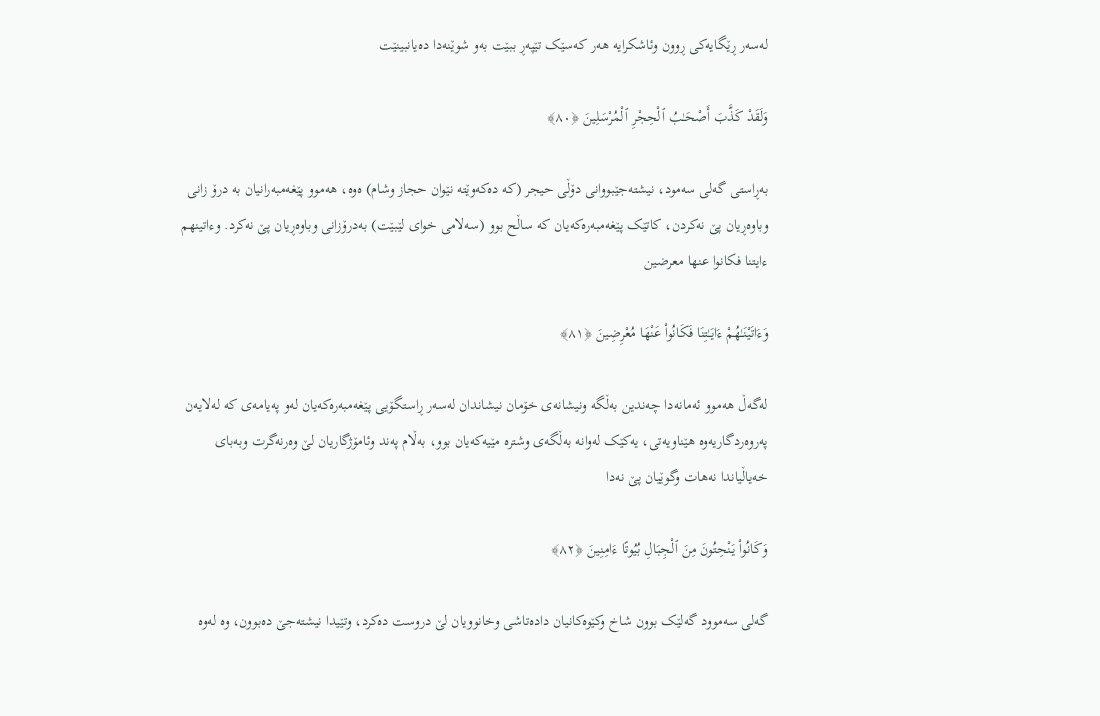لەسەر ڕێگایەکی ڕوون وئاشکرایە ھەر کەسێک تێپەڕ ببێت بەو شوێنەدا دەیانبینێت

وَلَقَدْ كَذَّبَ أَصْحَـٰبُ ٱلْحِجْرِ ٱلْمُرْسَلِينَ ﴿٨٠﴾

بەڕاستی گەلی سەمود، نیشتەجێبووانی دۆڵی حیجر (کە دەکەوێتە نێوان حجاز وشام) ەوە، ھەموو پێغەمبەرانیان بە درۆ زانی وباوەڕیان پێ نەکردن، کاتێک پێغەمبەرەکەیان کە ساڵح بوو (سەلامی خوای لێبێت) بەدرۆزانی وباوەڕیان پێ نەکرد. وءاتينهم ءايتنا فكانوا عنها معرضين

وَءَاتَيْنَـٰهُمْ ءَايَـٰتِنَا فَكَانُوا۟ عَنْهَا مُعْرِضِينَ ﴿٨١﴾

لەگەڵ ھەموو ئەمانەدا چەندین بەڵگە ونیشانەی خۆمان نیشاندان لەسەر ڕاستگۆیی پێغەمبەرەکەیان لەو پەیامەی کە لەلایەن پەروەردگاریەوە ھێناویەتی، یەکێک لەوانە بەڵگەی وشترە مێیەکەیان بوو، بەڵام پەند وئامۆژگاریان لێ وەرنەگرت وبەبای خەیاڵیاندا نەھات وگوێیان پێ نەدا

وَكَانُوا۟ يَنْحِتُونَ مِنَ ٱلْجِبَالِ بُيُوتًا ءَامِنِينَ ﴿٨٢﴾

گەلی سەموود گەلێک بوون شاخ وکێوەکانیان دادەتاشی وخانوویان لێ دروست دەکرد، وتێیدا نیشتەجێ دەبوون، وە لەوە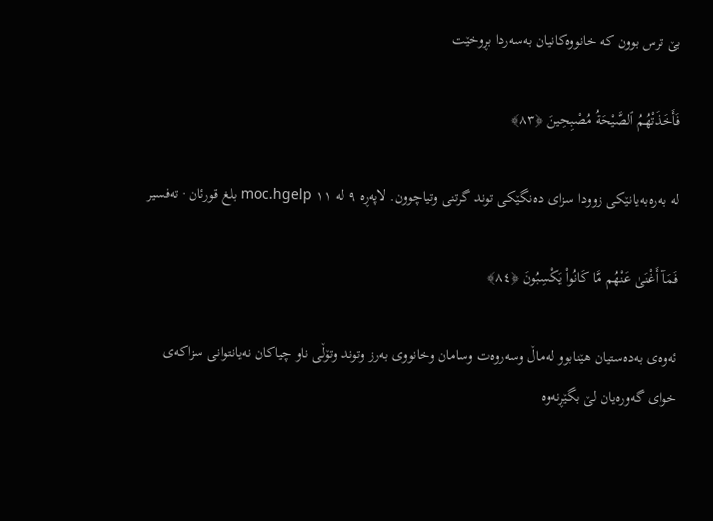بێ ترس بوون کە خانووەکانیان بەسەردا بڕوخێت

فَأَخَذَتْهُمُ ٱلصَّيْحَةُ مُصْبِحِينَ ﴿٨٣﴾

لە بەرەبەیانێکی زوودا سزای دەنگێکی توند گرتنی وتیاچوون. لاپەڕە ٩ لە ١١ moc.hgelp بلغ قورئان · تەفسیر

فَمَآ أَغْنَىٰ عَنْهُم مَّا كَانُوا۟ يَكْسِبُونَ ﴿٨٤﴾

ئەوەی بەدەستیان ھێنابوو لەماڵ وسەروەت وسامان وخانووی بەرز وتوند وتۆڵی ناو چیاکان نەیانتوانی سزاکەی خوای گەورەیان لێ بگێڕنەوە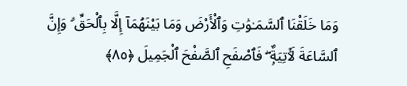وَمَا خَلَقْنَا ٱلسَّمَـٰوَٰتِ وَٱلْأَرْضَ وَمَا بَيْنَهُمَآ إِلَّا بِٱلْحَقِّ ۗ وَإِنَّ ٱلسَّاعَةَ لَـَٔاتِيَةٌۭ ۖ فَٱصْفَحِ ٱلصَّفْحَ ٱلْجَمِيلَ ﴿٨٥﴾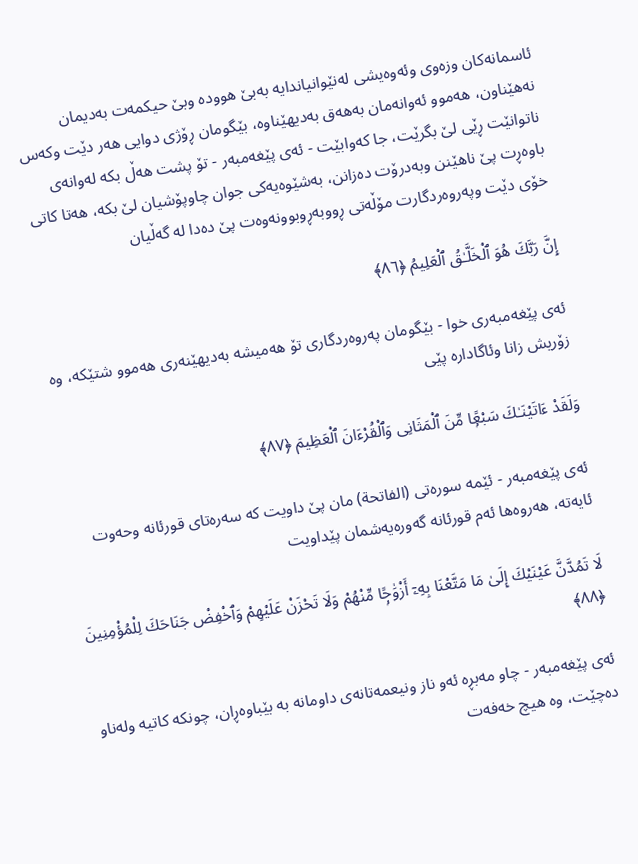ئاسمانەکان وزەوی وئەوەیشی لەنێوانیاندایە بەبێ ھوودە وبێ حیکمەت بەدیمان نەھێناون، ھەموو ئەوانەمان بەھەق بەدیھێناوە، بێگومان ڕۆژی دوایی ھەر دێت وکەس ناتوانێت ڕێی لێ بگرێت، جا کەوابێت - ئەی پێغەمبەر - تۆ پشت ھەڵ بکە لەوانەی باوەڕت پێ ناھێنن وبەدرۆت دەزانن، بەشێوەیەکی جوان چاوپۆشیان لێ بکە، هەتا کاتی خۆی دێت وپەروەردگارت مۆڵەتی ڕووبەڕوبوونەوەت پێ دەدا لە گەڵیان

إِنَّ رَبَّكَ هُوَ ٱلْخَلَّـٰقُ ٱلْعَلِيمُ ﴿٨٦﴾

ئەی پێغەمبەری خوا - بێگومان پەروەردگاری تۆ ھەمیشە بەدیھێنەری ھەموو شتێکە، وە زۆریش زانا وئاگادارە پێی

وَلَقَدْ ءَاتَيْنَـٰكَ سَبْعًۭا مِّنَ ٱلْمَثَانِى وَٱلْقُرْءَانَ ٱلْعَظِيمَ ﴿٨٧﴾

ئەی پێغەمبەر - ئێمە سورەتی (الفاتحة) مان پێ داویت کە سەرەتای قورئانە وحەوت ئایەتە، ھەروەھا ئەم قورئانە گەورەیەشمان پێداویت

لَا تَمُدَّنَّ عَيْنَيْكَ إِلَىٰ مَا مَتَّعْنَا بِهِۦٓ أَزْوَٰجًۭا مِّنْهُمْ وَلَا تَحْزَنْ عَلَيْهِمْ وَٱخْفِضْ جَنَاحَكَ لِلْمُؤْمِنِينَ ﴿٨٨﴾

ئەی پێغەمبەر - چاو مەبڕە ئەو ناز ونیعمەتانەی داومانە بە بێباوەڕان، چونکە کاتیە ولەناو دەچێت، وە ھیچ خەفەت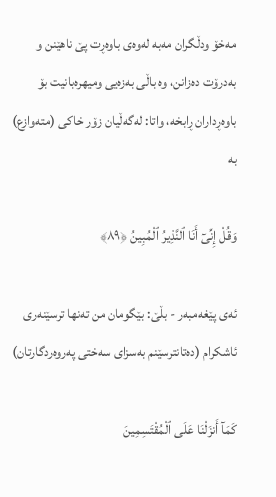مەخۆ ودڵگران مەبە لەوەی باوەڕت پێ ناھێنن و بەدرۆت دەزانن، وە باڵی بەزەیی ومیھرەبانیت بۆ باوەڕداران ڕابخە، واتا: لەگەڵیان زۆر خاكی (متەوازع) بە

وَقُلْ إِنِّىٓ أَنَا ٱلنَّذِيرُ ٱلْمُبِينُ ﴿٨٩﴾

ئەی پێغەمبەر - بڵێ: بێگومان من تەنھا ترسێنەری ئاشکرام (دەتانترسێنم بەسزای سەختی پەروەردگارتان)

كَمَآ أَنزَلْنَا عَلَى ٱلْمُقْتَسِمِينَ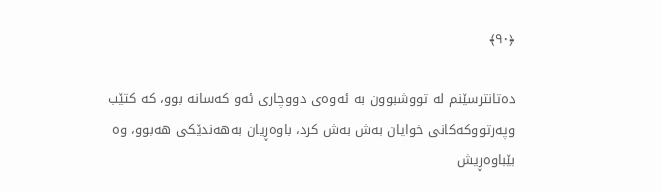﴿٩٠﴾

دەتانترسێنم لە تووشبوون بە ئەوەى دووچاری ئەو کەسانە بوو، کە کتێب وپەرتووکەکانی خوایان بەش بەش کرد، باوەڕیان بەھەندێکی ھەبوو، وە بێباوەڕیش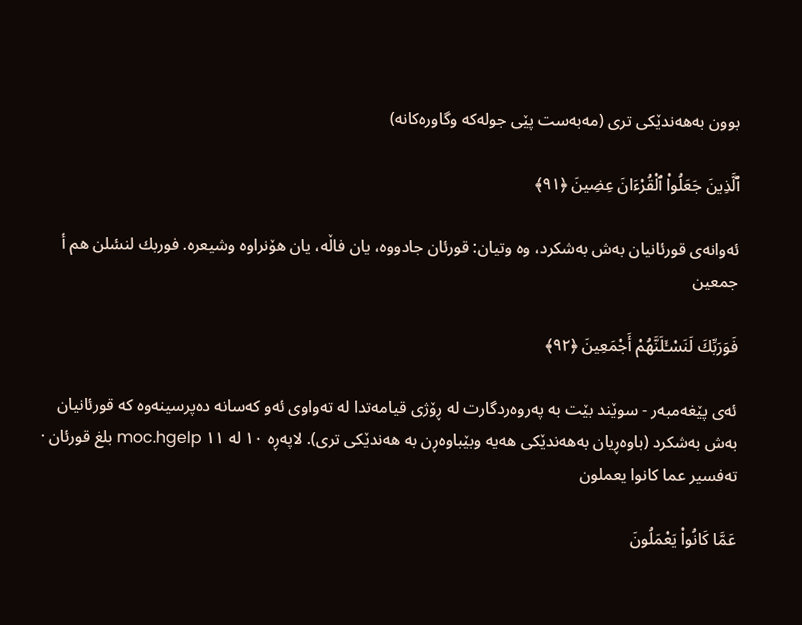بوون بەھەندێکی تری (مەبەست پێی جولەکە وگاورەکانە)

ٱلَّذِينَ جَعَلُوا۟ ٱلْقُرْءَانَ عِضِينَ ﴿٩١﴾

ئەوانەی قورئانیان بەش بەشکرد، وە وتیان: قورئان جادووە، یان فاڵە، یان ھۆنراوە وشیعرە. فوربك لنسٔلن هم أ جمعين

فَوَرَبِّكَ لَنَسْـَٔلَنَّهُمْ أَجْمَعِينَ ﴿٩٢﴾

ئەی پێغەمبەر - سوێند بێت بە پەروەردگارت لە ڕۆژی قیامەتدا لە تەواوی ئەو کەسانە دەپرسینەوە کە قورئانیان بەش بەشکرد (باوەڕیان بەھەندێکی ھەیە وبێباوەڕن بە ھەندێکی تری). لاپەڕە ١٠ لە ١١ moc.hgelp بلغ قورئان · تەفسیر عما كانوا يعملون

عَمَّا كَانُوا۟ يَعْمَلُونَ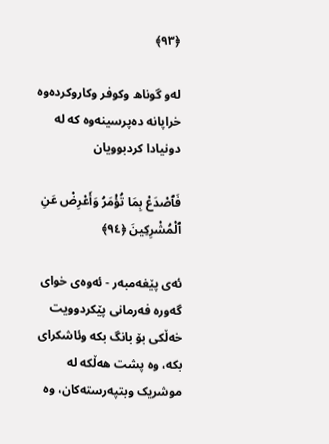﴿٩٣﴾

لەو گوناھ وکوفر وکاروکردەوە خراپانە دەپرسینەوە کە لە دونیادا کردبوویان

فَٱصْدَعْ بِمَا تُؤْمَرُ وَأَعْرِضْ عَنِ ٱلْمُشْرِكِينَ ﴿٩٤﴾

ئەی پێغەمبەر - ئەوەی خوای گەورە فەرمانی پێکردوویت خەڵکی بۆ بانگ بکە وئاشکرای بکە، وە پشت ھەڵکە لە موشریک وبتپەرستەکان، وە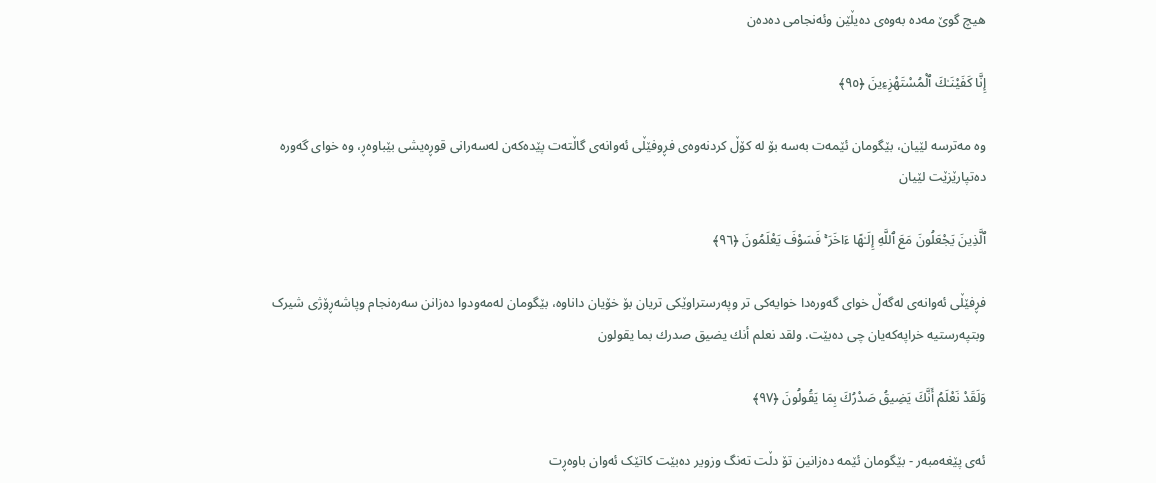ھیچ گوێ مەدە بەوەی دەیڵێن وئەنجامی دەدەن

إِنَّا كَفَيْنَـٰكَ ٱلْمُسْتَهْزِءِينَ ﴿٩٥﴾

وە مەترسە لێیان، بێگومان ئێمەت بەسە بۆ لە کۆڵ کردنەوەی فڕوفێڵی ئەوانەی گاڵتەت پێدەکەن لەسەرانی قوڕەیشی بێباوەڕ، وە خوای گەورە دەتپارێزێت لێیان

ٱلَّذِينَ يَجْعَلُونَ مَعَ ٱللَّهِ إِلَـٰهًا ءَاخَرَ ۚ فَسَوْفَ يَعْلَمُونَ ﴿٩٦﴾

فڕفێڵی ئەوانەی لەگەڵ خوای گەورەدا خوایەکی تر وپەرستراوێکی تریان بۆ خۆیان داناوە، بێگومان لەمەودوا دەزانن سەرەنجام وپاشەڕۆژی شیرک وبتپەرستیە خراپەکەیان چی دەبێت. ولقد نعلم أنك يضيق صدرك بما يقولون

وَلَقَدْ نَعْلَمُ أَنَّكَ يَضِيقُ صَدْرُكَ بِمَا يَقُولُونَ ﴿٩٧﴾

ئەی پێغەمبەر - بێگومان ئێمە دەزانین تۆ دڵت تەنگ وزویر دەبێت کاتێک ئەوان باوەڕت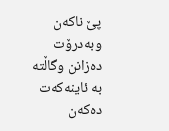پێ ناکەن وبەدرۆت دەزانن وگاڵتە بە ئاینەکەت دەکەن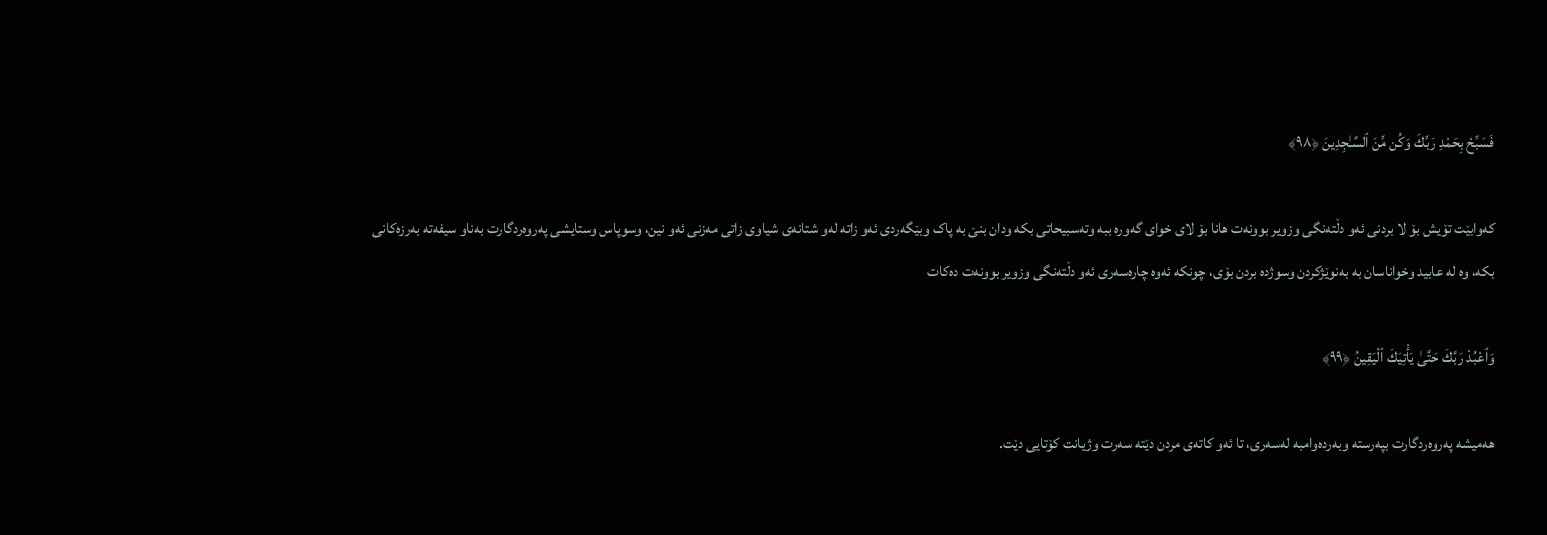فَسَبِّحْ بِحَمْدِ رَبِّكَ وَكُن مِّنَ ٱلسَّـٰجِدِينَ ﴿٩٨﴾

کەوابێت تۆیش بۆ لا بردنی ئەو دڵتەنگی وزویر بوونەت ھانا بۆ لای خوای گەورە ببە وتەسبیحاتی بکە ودان بنێ بە پاک وبێگەردی ئەو زاتە لەو شتانەى شیاوی زاتی مەزنی ئەو نین، وسوپاس وستایشی پەروەردگارت بەناو سیفەتە بەرزەکانی بکە، وە لە عابید وخواناسان بە بەنوێژکردن وسوژدە بردن بۆی، چونکە ئەوە چارەسەری ئەو دڵتەنگی وزویر بوونەت دەکات

وَٱعْبُدْ رَبَّكَ حَتَّىٰ يَأْتِيَكَ ٱلْيَقِينُ ﴿٩٩﴾

ھەمیشە پەروەردگارت بپەرستە وبەردەوامبە لەسەری، تا ئەو کاتەی مردن دێتە سەرت وژیانت کۆتایی دێت.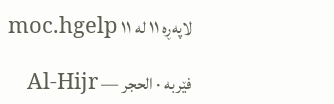لاپەڕە ١١ لە ١١ moc.hgelp

فێربە · الحجر — Al-Hijr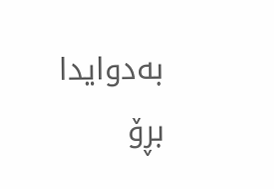بەدوایدا بڕۆ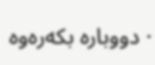· دووبارە بکەرەوە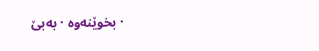· بخوێنەوە · بەبێ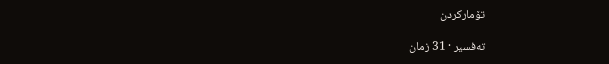تۆمارکردن

تەفسیر · 31 زمان